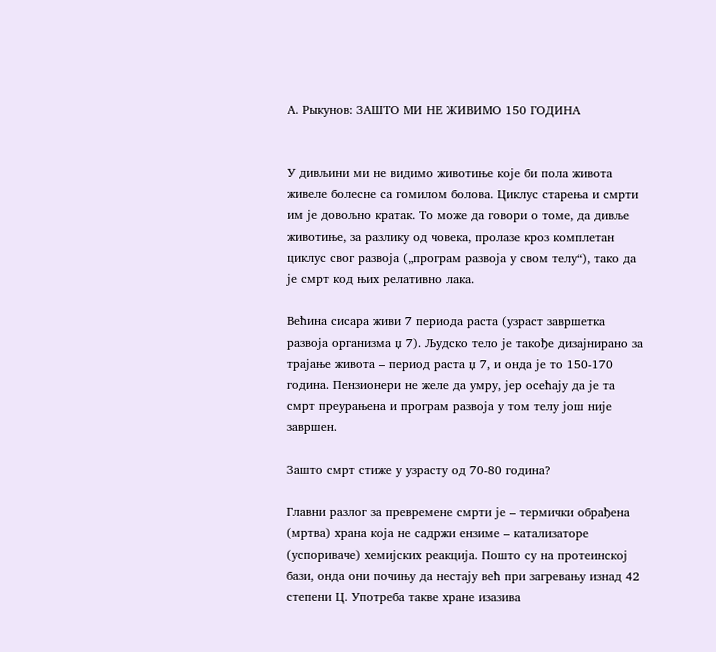А. Рыкунов: ЗАШТО МИ НЕ ЖИВИМО 150 ГОДИНА


У дивљини ми не видимо животиње које би пола живота живеле болесне са гомилом болова. Циклус старења и смрти им је довољно кратак. То може да говори о томе, да дивље животиње, за разлику од човека, пролазе кроз комплетан циклус свог развоја („програм развоја у свом телу“), тако да је смрт код њих релативно лака.

Већина сисара живи 7 периода раста (узраст завршетка развоја организма џ 7). Људско тело је такође дизајнирано за трајање живота – период раста џ 7, и онда је то 150-170 година. Пензионери не желе да умру, јер осећају да је та смрт преурањена и програм развоја у том телу још није завршен.

Зашто смрт стиже у узрасту од 70-80 година?

Главни разлог за превремене смрти је – термички обрађена (мртва) храна која не садржи ензиме – катализаторе (успориваче) хемијских реакција. Пошто су на протеинској бази, онда они почињу да нестају већ при загревању изнад 42 степени Ц. Употреба такве хране изазива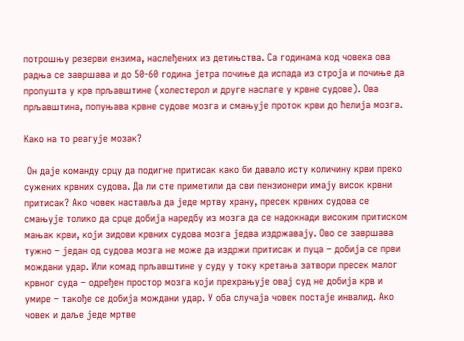потрошњу резерви ензима, наслеђених из детињства. Са годинама код човека ова радња се завршава и до 50-60 година јетра почиње да испада из строја и почиње да пропушта у крв прљавштине (холестерол и друге наслаге у крвне судове). Ова прљавштина, попуњава крвне судове мозга и смањује проток крви до ћелија мозга.

Како на то реагује мозак?

 Он даје команду срцу да подигне притисак како би давало исту количину крви преко сужених крвних судова. Да ли сте приметили да сви пензионери имају висок крвни притисак? Ако човек наставља да једе мртву храну, пресек крвних судова се смањује толико да срце добија наредбу из мозга да се надокнади високим притиском мањак крви, који зидови крвних судова мозга једва издржавају. Ово се завршава тужно – један од судова мозга не може да издржи притисак и пуца – добија се први мождани удар. Или комад прљавштине у суду у току кретања затвори пресек малог крвног суда – одређен простор мозга који прехрањује овај суд не добија крв и умире – такође се добија мождани удар. У оба случаја човек постаје инвалид. Ако човек и даље једе мртве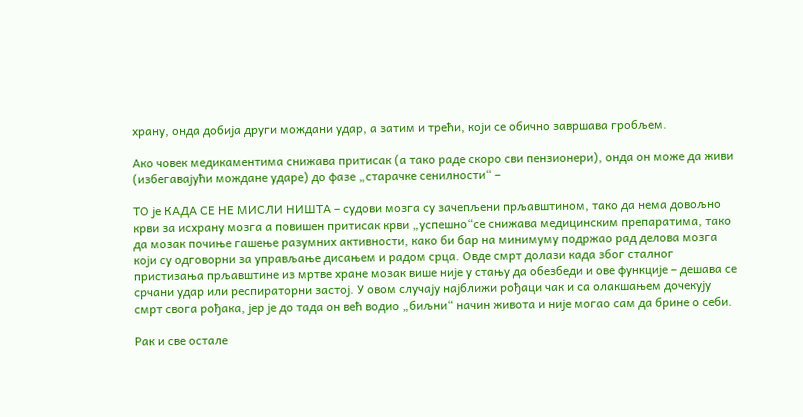храну, онда добија други мождани удар, а затим и трећи, који се обично завршава гробљем.

Ако човек медикаментима снижава притисак (а тако раде скоро сви пензионери), онда он може да живи (избегавајући мождане ударе) до фазе „старачке сенилности“ –

ТО је КАДА СЕ НЕ МИСЛИ НИШТА – судови мозга су зачепљени прљавштином, тако да нема довољно крви за исхрану мозга а повишен притисак крви „успешно“се снижава медицинским препаратима, тако да мозак почиње гашење разумних активности, како би бар на минимуму подржао рад делова мозга који су одговорни за управљање дисањем и радом срца. Овде смрт долази када због сталног пристизања прљавштине из мртве хране мозак више није у стању да обезбеди и ове функције – дешава се срчани удар или респираторни застој. У овом случају најближи рођаци чак и са олакшањем дочекују смрт свога рођака, јер је до тада он већ водио „биљни“ начин живота и није могао сам да брине о себи.

Рак и све остале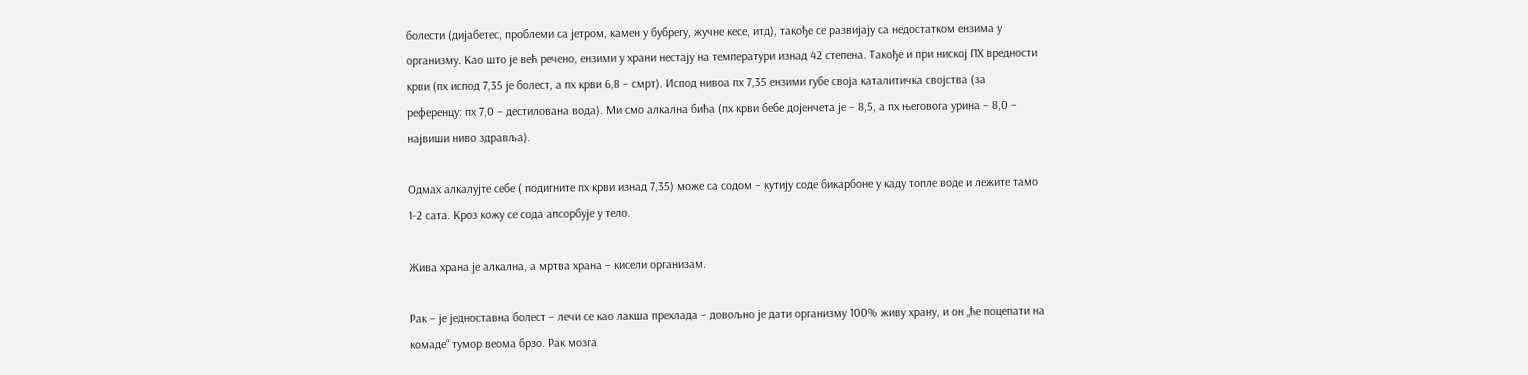болести (дијабетес, проблеми са јетром, камен у бубрегу, жучне кесе, итд), такође се развијају са недостатком ензима у организму. Као што је већ речено, ензими у храни нестају на температури изнад 42 степена. Такође и при ниској ПХ вредности крви (пх испод 7,35 је болест, а пх крви 6,8 – смрт). Испод нивоа пх 7,35 ензими губе своја каталитичка својства (за референцу: пх 7,0 – дестилована вода). Ми смо алкална бића (пх крви бебе дојенчета је – 8,5, а пх његовога урина – 8,0 – највиши ниво здравља).

Одмах алкалујте себе ( подигните пх крви изнад 7,35) може са содом – кутију соде бикарбоне у каду топле воде и лежите тамо 1-2 сата. Кроз кожу се сода апсорбује у тело.

Жива храна је алкална, а мртва храна – кисели организам.

Рак – је једноставна болест – лечи се као лакша прехлада – довољно је дати организму 100% живу храну, и он „ће поцепати на комаде“ тумор веома брзо. Рак мозга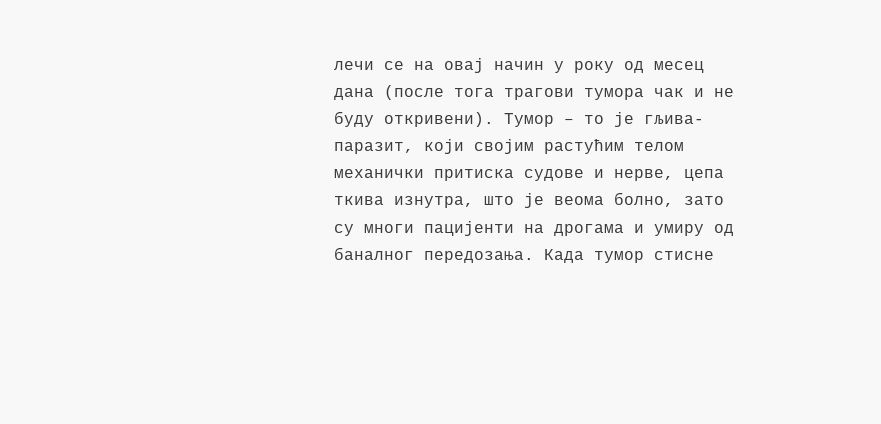лечи се на овај начин у року од месец дана (после тога трагови тумора чак и не буду откривени). Тумор – то је гљива-паразит, који својим растућим телом механички притиска судове и нерве, цепа ткива изнутра, што је веома болно, зато су многи пацијенти на дрогама и умиру од баналног передозања. Када тумор стисне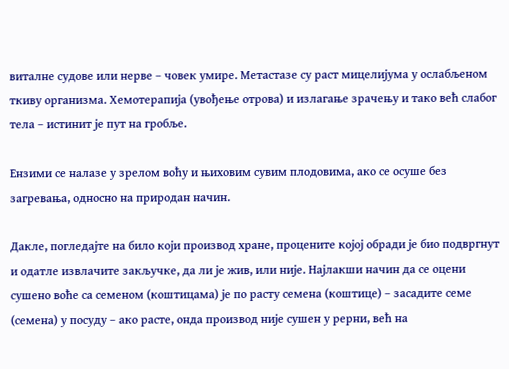виталне судове или нерве – човек умире. Метастазе су раст мицелијума у ослабљеном ткиву организма. Хемотерапија (увођење отрова) и излагање зрачењу и тако већ слабог тела – истинит је пут на гробље.

Ензими се налазе у зрелом воћу и њиховим сувим плодовима, ако се осуше без загревања, односно на природан начин.

Дакле, погледајте на било који производ хране, процените којој обради је био подвргнут и одатле извлачите закључке, да ли је жив, или није. Најлакши начин да се оцени сушено воће са семеном (коштицама) је по расту семена (коштице) – засадите семе (семена) у посуду – ако расте, онда производ није сушен у рерни, већ на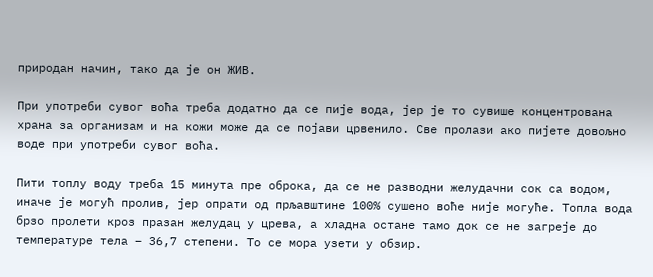природан начин, тако да је он ЖИВ.

При употреби сувог воћа треба додатно да се пије вода, јер је то сувише концентрована храна за организам и на кожи може да се појави црвенило. Све пролази ако пијете довољно воде при употреби сувог воћа.

Пити топлу воду треба 15 минута пре оброка, да се не разводни желудачни сок са водом, иначе је могућ пролив, јер опрати од прљавштине 100% сушено воће није могуће. Топла вода брзо пролети кроз празан желудац у црева, а хладна остане тамо док се не загреје до температуре тела – 36,7 степени. То се мора узети у обзир.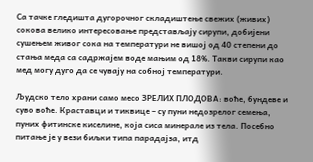Са тачке гледишта дугорочног складиштење свежих (живих) сокова велико интересовање представљају сирупи, добијени сушењем живог сока на температури не вишој од 40 степени до стања меда са садржајем воде мањим од 18%. Такви сирупи као мед могу дуго да се чувају на собној температури.

Људско тело храни само месо ЗРЕЛИХ ПЛОДОВА: воће, бундеве и суво воће. Краставци и тиквице – су пуни недозрелог семења, пуних фитинске киселине, која сиса минерале из тела. Посебно питање је у вези биљки типа парадајза, итд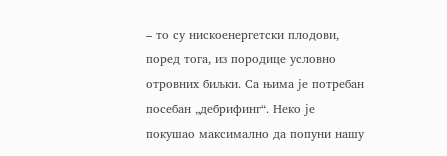– то су нискоенергетски плодови, поред тога, из породице условно отровних биљки. Са њима је потребан посебан „дебрифинг“. Неко је покушао максимално да попуни нашу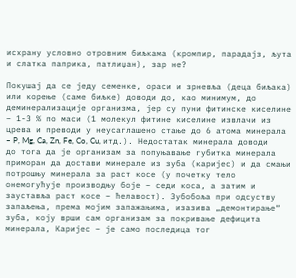исхрану условно отровним биљкама (кромпир, парадајз, љута и слатка паприка, патлиџан), зар не?

Покушај да се једу семенке, ораси и зрневља (деца биљака) или корење (саме биљке) доводи до, као минимум, до деминерализације организма, јер су пуни фитинске киселине – 1-3 % по маси (1 молекул фитине киселине извлачи из црева и преводи у неусаглашено стање до 6 атома минерала – P, Mg, Ca, Zn, Fe, Co, Cu, итд.). Недостатак минерала доводи до тога да је организам за попуњавање губитка минерала приморан да достави минерале из зуба (каријес) и да смањи потрошњу минерала за раст косе (у почетку тело онемогућује производњу боје – седи коса, а затим и зауставља раст косе – ћелавост). Зубобоља при одсуству запаљења, према мојим запажањима, изазива „демонтирање“ зуба, коју врши сам организам за покривање дефицита минерала, Каријес – је само последица тог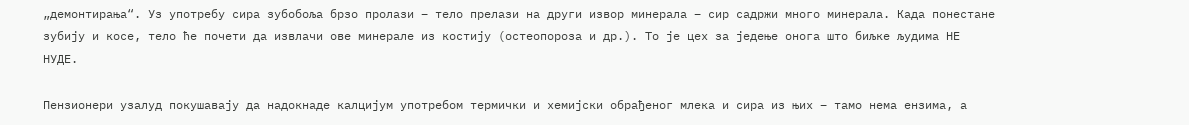„демонтирања“. Уз употребу сира зубобоља брзо пролази – тело прелази на други извор минерала – сир садржи много минерала. Када понестане зубију и косе, тело ће почети да извлачи ове минерале из костију (остеопороза и др.). То је цех за једење онога што биљке људима НЕ НУДЕ.

Пензионери узалуд покушавају да надокнаде калцијум употребом термички и хемијски обрађеног млека и сира из њих – тамо нема ензима, а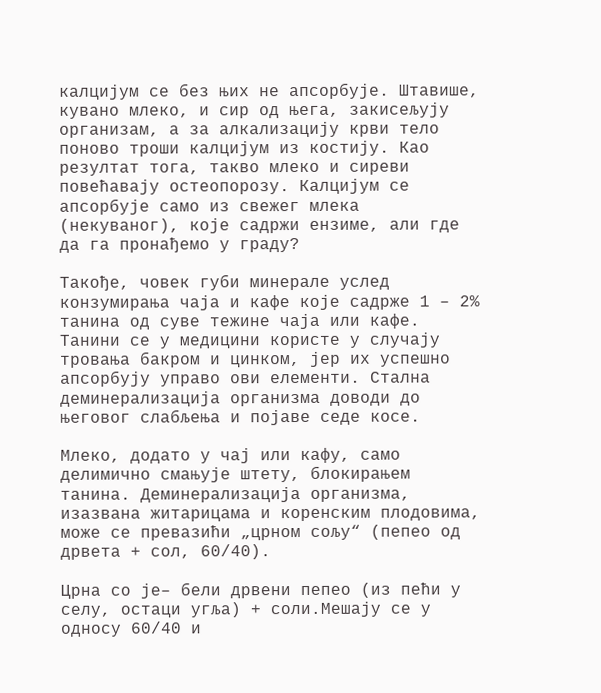калцијум се без њих не апсорбује. Штавише, кувано млеко, и сир од њега, закисељују организам, а за алкализацију крви тело поново троши калцијум из костију. Као резултат тога, такво млеко и сиреви повећавају остеопорозу. Калцијум се апсорбује само из свежег млека (некуваног), које садржи ензиме, али где да га пронађемо у граду?

Такође, човек губи минерале услед конзумирања чаја и кафе које садрже 1 – 2% танина од суве тежине чаја или кафе. Танини се у медицини користе у случају тровања бакром и цинком, јер их успешно апсорбују управо ови елементи. Стална деминерализација организма доводи до његовог слабљења и појаве седе косе.

Млеко, додато у чај или кафу, само делимично смањује штету, блокирањем танина. Деминерализација организма, изазвана житарицама и коренским плодовима, може се превазићи „црном сољу“ (пепео од дрвета + сол, 60/40).

Црна со је– бели дрвени пепео (из пећи у селу, остаци угља) + соли.Мешају се у односу 60/40 и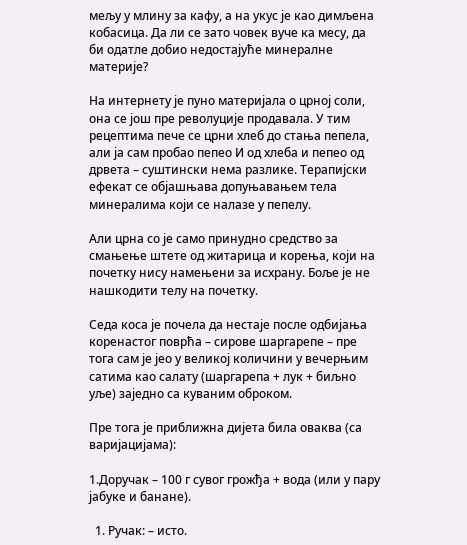мељу у млину за кафу, а на укус је као димљена кобасица. Да ли се зато човек вуче ка месу, да би одатле добио недостајуће минералне материје?

На интернету је пуно материјала о црној соли, она се још пре револуције продавала. У тим рецептима пече се црни хлеб до стања пепела, али ја сам пробао пепео И од хлеба и пепео од дрвета – суштински нема разлике. Терапијски ефекат се објашњава допуњавањем тела минералима који се налазе у пепелу.

Али црна со је само принудно средство за смањење штете од житарица и корења, који на почетку нису намењени за исхрану. Боље је не нашкодити телу на почетку.

Седа коса је почела да нестаје после одбијања коренастог поврћа – сирове шаргарепе – пре тога сам је јео у великој количини у вечерњим сатима као салату (шаргарепа + лук + биљно уље) заједно са куваним оброком.

Пре тога је приближна дијета била оваква (са варијацијама):

1.Доручак – 100 г сувог грожђа + вода (или у пару јабуке и банане).

  1. Ручак: – исто.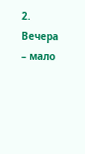2. Вечера – мало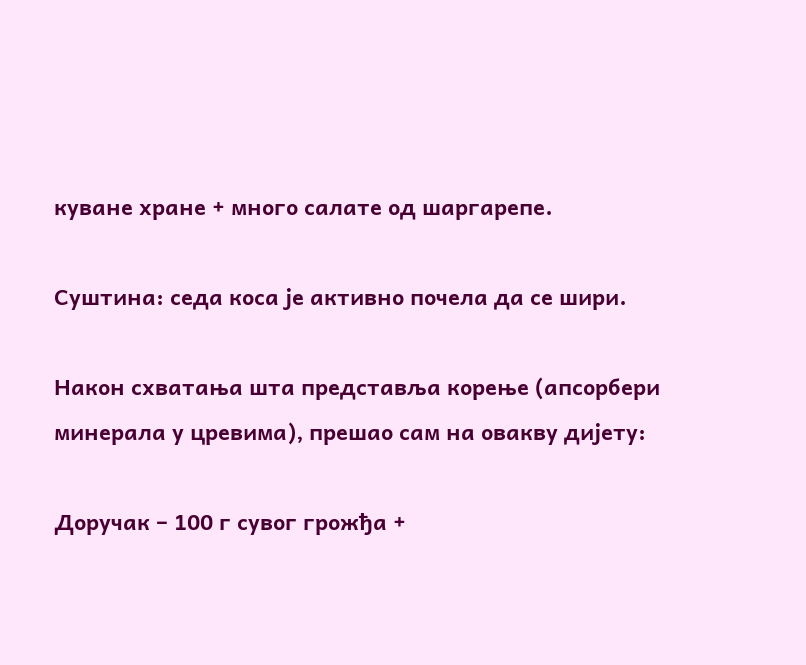куване хране + много салате од шаргарепе.

Суштина: седа коса је активно почела да се шири.

Након схватања шта представља корење (апсорбери минерала у цревима), прешао сам на овакву дијету:

Доручак – 100 г сувог грожђа +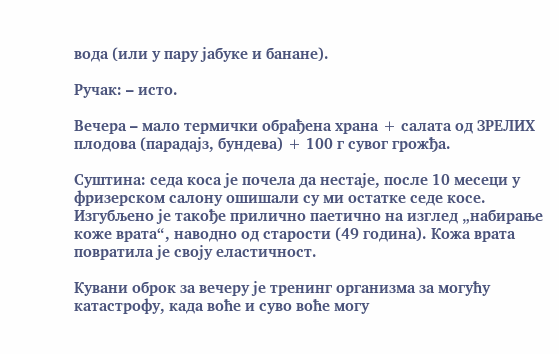вода (или у пару јабуке и банане).

Ручак: – исто.

Вечера – мало термички обрађена храна + салата од ЗРЕЛИХ плодова (парадајз, бундева) + 100 г сувог грожђа.

Суштина: седа коса је почела да нестаје, после 10 месеци у фризерском салону ошишали су ми остатке седе косе. Изгубљено је такође прилично паетично на изглед „набирање коже врата“, наводно од старости (49 година). Кожа врата повратила је своју еластичност.

Кувани оброк за вечеру је тренинг организма за могућу катастрофу, када воће и суво воће могу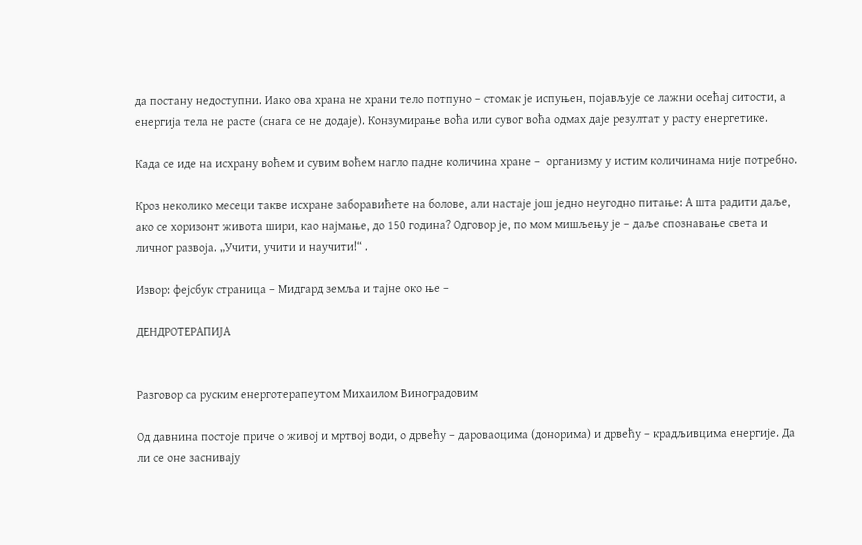да постану недоступни. Иако ова храна не храни тело потпуно – стомак је испуњен, појављује се лажни осећај ситости, а енергија тела не расте (снага се не додаје). Конзумирање воћа или сувог воћа одмах даје резултат у расту енергетике.

Када се иде на исхрану воћем и сувим воћем нагло падне количина хране –  организму у истим количинама није потребно.

Кроз неколико месеци такве исхране заборавићете на болове, али настаје још једно неугодно питање: А шта радити даље, ако се хоризонт живота шири, као најмање, до 150 година? Одговор је, по мом мишљењу је – даље спознавање света и личног развоја. „Учити, учити и научити!“ .

Извор: фејсбук страница – Мидгард земља и тајне око ње –

ДЕНДРОТЕРАПИЈА


Разговор са руским енерготерапеутом Михаилом Виноградовим

Од давнина постоје приче о живој и мртвој води, о дрвећу – дароваоцима (донорима) и дрвећу – крадљивцима енергије. Да ли се оне заснивају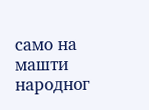само на машти народног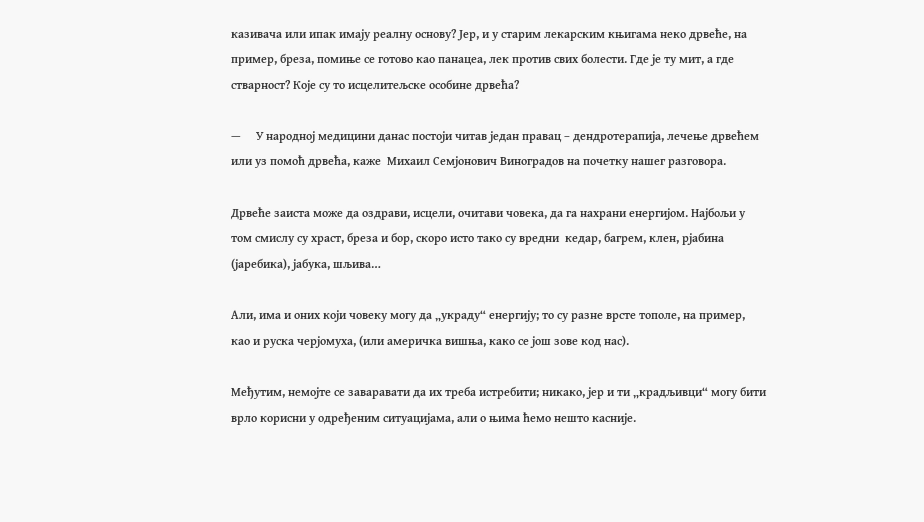казивача или ипак имају реалну основу? Јер, и у старим лекарским књигама неко дрвеће, на пример, бреза, помиње се готово као панацеа, лек против свих болести. Где је ту мит, а где стварност? Које су то исцелитељске особине дрвећа?

—     У народној медицини данас постоји читав један правац – дендротерапија, лечење дрвећем или уз помоћ дрвећа, каже  Михаил Семјонович Виноградов на почетку нашег разговора.

Дрвеће заиста може да оздрави, исцели, очитави човека, да га нахрани енергијом. Најбољи у том смислу су храст, бреза и бор, скоро исто тако су вредни  кедар, багрем, клен, рјабина (јаребика), јабука, шљива…

Али, има и оних који човеку могу да „украду“ енергију; то су разне врсте тополе, на пример, као и руска черјомуха, (или америчка вишња, како се још зове код нас).

Међутим, немојте се заваравати да их треба истребити; никако, јер и ти „крадљивци“ могу бити врло корисни у одређеним ситуацијама, али о њима ћемо нешто касније.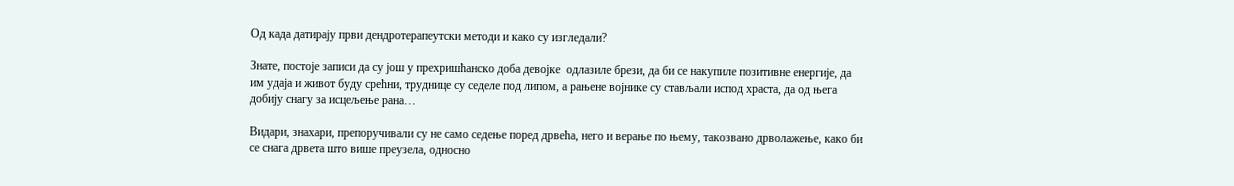Од када датирају први дендротерапеутски методи и како су изгледали?

Знате, постоје записи да су још у прехришћанско доба девојке  одлазиле брези, да би се накупиле позитивне енергије, да им удаја и живот буду срећни, труднице су седеле под липом, а рањене војнике су стављали испод храста, да од њега добију снагу за исцељење рана…

Видари, знахари, препоручивали су не само седење поред дрвећа, него и верање по њему, такозвано дрволажење, како би се снага дрвета што више преузела, односно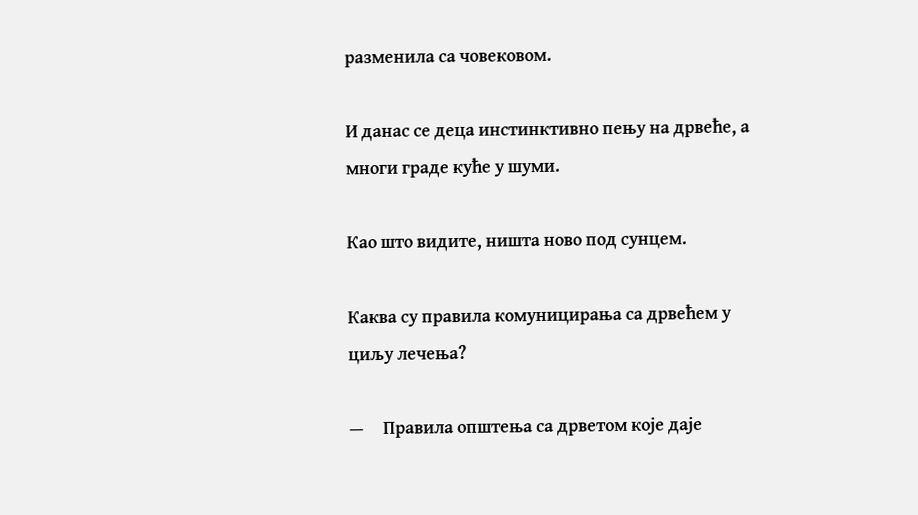разменила са човековом.

И данас се деца инстинктивно пењу на дрвеће, а многи граде куће у шуми.

Као што видите, ништа ново под сунцем.

Каква су правила комуницирања са дрвећем у циљу лечења?

—     Правила општења са дрветом које даје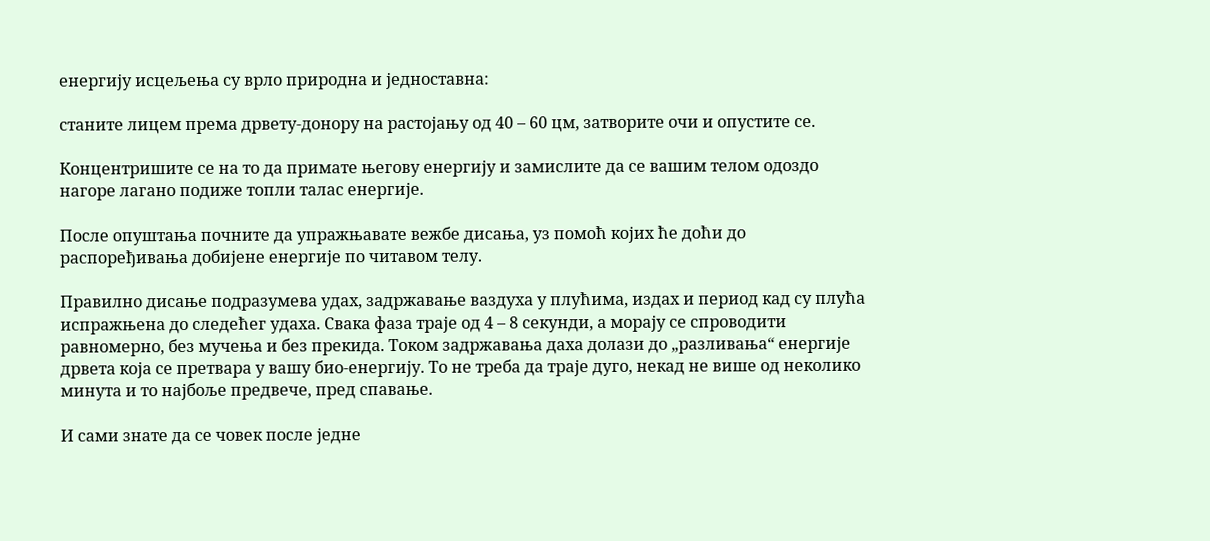енергију исцељења су врло природна и једноставна:

станите лицем према дрвету-донору на растојању од 40 – 60 цм, затворите очи и опустите се.

Концентришите се на то да примате његову енергију и замислите да се вашим телом одоздо нагоре лагано подиже топли талас енергије.

После опуштања почните да упражњавате вежбе дисања, уз помоћ којих ће доћи до распоређивања добијене енергије по читавом телу.

Правилно дисање подразумева удах, задржавање ваздуха у плућима, издах и период кад су плућа испражњена до следећег удаха. Свака фаза траје од 4 – 8 секунди, а морају се спроводити равномерно, без мучења и без прекида. Током задржавања даха долази до „разливања“ енергије дрвета која се претвара у вашу био-енергију. То не треба да траје дуго, некад не више од неколико минута и то најбоље предвече, пред спавање.

И сами знате да се човек после једне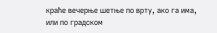краће вечерње шетње по врту, ако га има, или по градском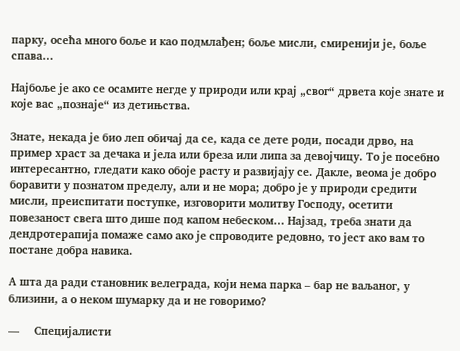парку, осећа много боље и као подмлађен; боље мисли, смиренији је, боље спава…

Најбоље је ако се осамите негде у природи или крај „свог“ дрвета које знате и које вас „познаје“ из детињства.

Знате, некада је био леп обичај да се, када се дете роди, посади дрво, на пример храст за дечака и јела или бреза или липа за девојчицу. То је посебно интересантно, гледати како обоје расту и развијају се. Дакле, веома је добро боравити у познатом пределу, али и не мора; добро је у природи средити мисли, преиспитати поступке, изговорити молитву Господу, осетити повезаност свега што дише под капом небеском… Најзад, треба знати да дендротерапија помаже само ако је спроводите редовно, то јест ако вам то постане добра навика.

А шта да ради становник велеграда, који нема парка – бар не ваљаног, у близини, а о неком шумарку да и не говоримо?

—     Специјалисти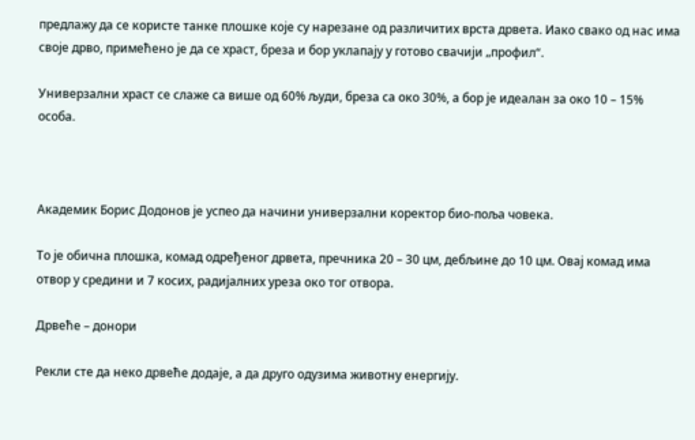предлажу да се користе танке плошке које су нарезане од различитих врста дрвета. Иако свако од нас има своје дрво, примећено је да се храст, бреза и бор уклапају у готово свачији „профил“.

Универзални храст се слаже са више од 60% људи, бреза са око 30%, а бор је идеалан за око 10 – 15% особа.



Академик Борис Додонов је успео да начини универзални коректор био-поља човека.

То је обична плошка, комад одређеног дрвета, пречника 20 – 30 цм, дебљине до 10 цм. Овај комад има отвор у средини и 7 косих, радијалних уреза око тог отвора.

Дрвеће – донори

Рекли сте да неко дрвеће додаје, а да друго одузима животну енергију.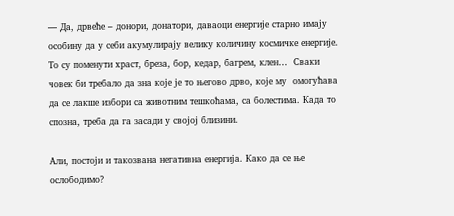— Да, дрвеће – донори, донатори, даваоци енергије старно имају особину да у себи акумулирају велику количину космичке енергије. То су поменути храст, бреза, бор, кедар, багрем, клен…  Сваки човек би требало да зна које је то његово дрво, које му  омогућава да се лакше избори са животним тешкоћама, са болестима. Када то спозна, треба да га засади у својој близини.

Али, постоји и такозвана негативна енергија. Како да се ње ослободимо?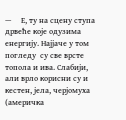—     Е, ту на сцену ступа дрвеће које одузима енергију. Најјаче у том погледу  су све врсте топола и ива. Слабији, али врло корисни су и кестен, јела, черјомуха (америчка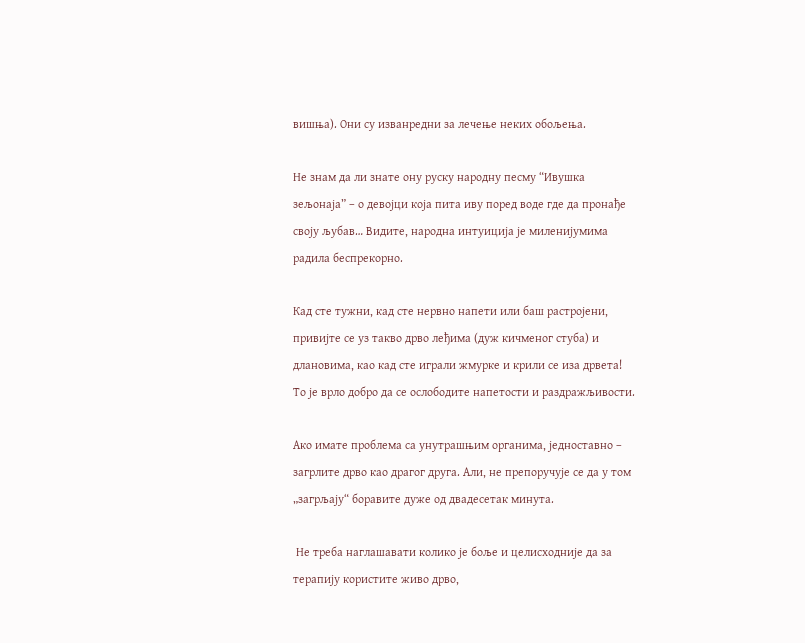вишња). Они су изванредни за лечење неких обољења.

Не знам да ли знате ону руску народну песму “Ивушка зељонаја” – о девојци која пита иву поред воде где да пронађе своју љубав… Видите, народна интуиција је миленијумима радила беспрекорно.

Кад сте тужни, кад сте нервно напети или баш растројени, привијте се уз такво дрво леђима (дуж кичменог стуба) и длановима, као кад сте играли жмурке и крили се иза дрвета! То је врло добро да се ослободите напетости и раздражљивости.

Ако имате проблема са унутрашњим органима, једноставно – загрлите дрво као драгог друга. Али, не препоручује се да у том „загрљају“ боравите дуже од двадесетак минута.

 Не треба наглашавати колико је боље и целисходније да за терапију користите живо дрво,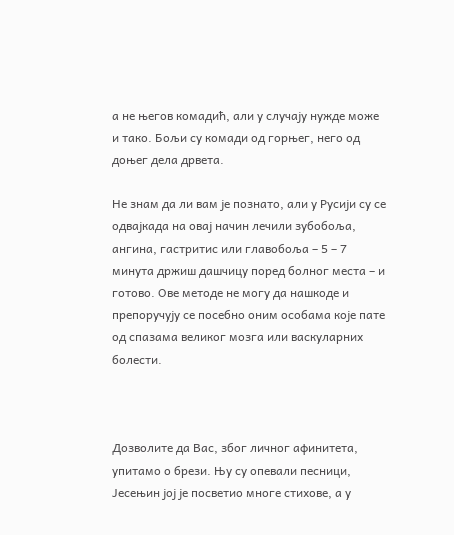а не његов комадић, али у случају нужде може и тако. Бољи су комади од горњег, него од доњег дела дрвета.

Не знам да ли вам је познато, али у Русији су се одвајкада на овај начин лечили зубобоља, ангина, гастритис или главобоља – 5 – 7 минута држиш дашчицу поред болног места – и готово. Ове методе не могу да нашкоде и препоручују се посебно оним особама које пате од спазама великог мозга или васкуларних болести.



Дозволите да Вас, због личног афинитета, упитамо о брези. Њу су опевали песници, Јесењин јој је посветио многе стихове, а у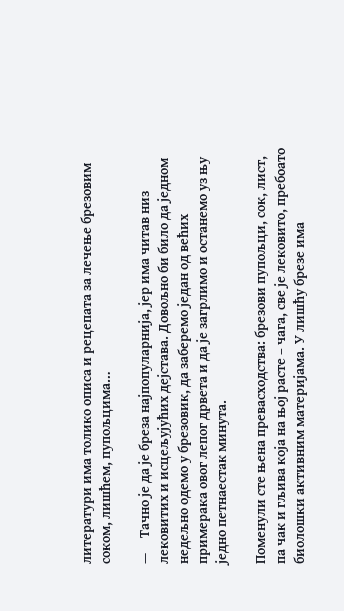литератури има толико описа и рецепата за лечење брезовим соком, лишћем, пупољцима…

—     Тачно је да је бреза најпопуларнија, јер има читав низ лековитих и исцељујућих дејстава. Довољно би било да једном недељно одемо у брезовик, да заберемо један од већих примерака овог лепог дрвета и да је загрлимо и останемо уз њу једно петнаестак минута.

Поменули сте њена превасходства: брезови пупољци, сок, лист, па чак и гљива која на њој расте – чага, све је лековито, пребоато биолошки активним материјама. У лишћу брезе има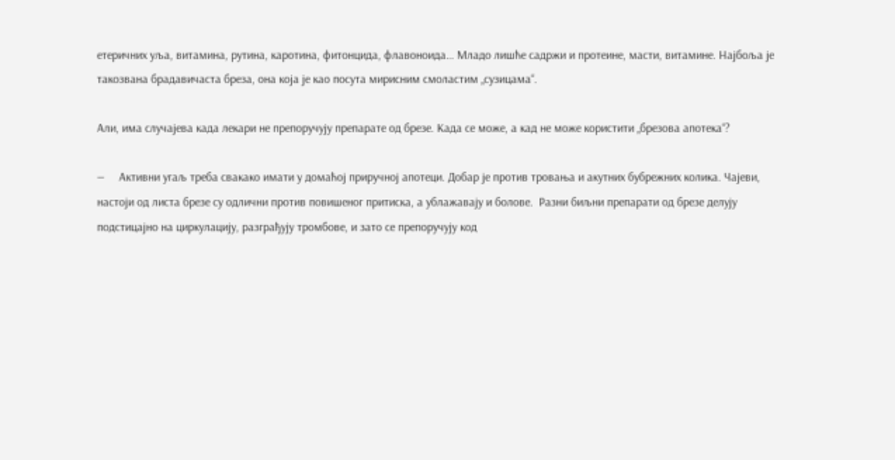етеричних уља, витамина, рутина, каротина, фитонцида, флавоноида… Младо лишће садржи и протеине, масти, витамине. Најбоља је такозвана брадавичаста бреза, она која је као посута мирисним смоластим „сузицама“.

Али, има случајева када лекари не препоручују препарате од брезе. Када се може, а кад не може користити „брезова апотека“?

—     Активни угаљ треба свакако имати у домаћој приручној апотеци. Добар је против тровања и акутних бубрежних колика. Чајеви, настоји од листа брезе су одлични против повишеног притиска, а ублажавају и болове.  Разни биљни препарати од брезе делују подстицајно на циркулацију, разграђују тромбове, и зато се препоручују код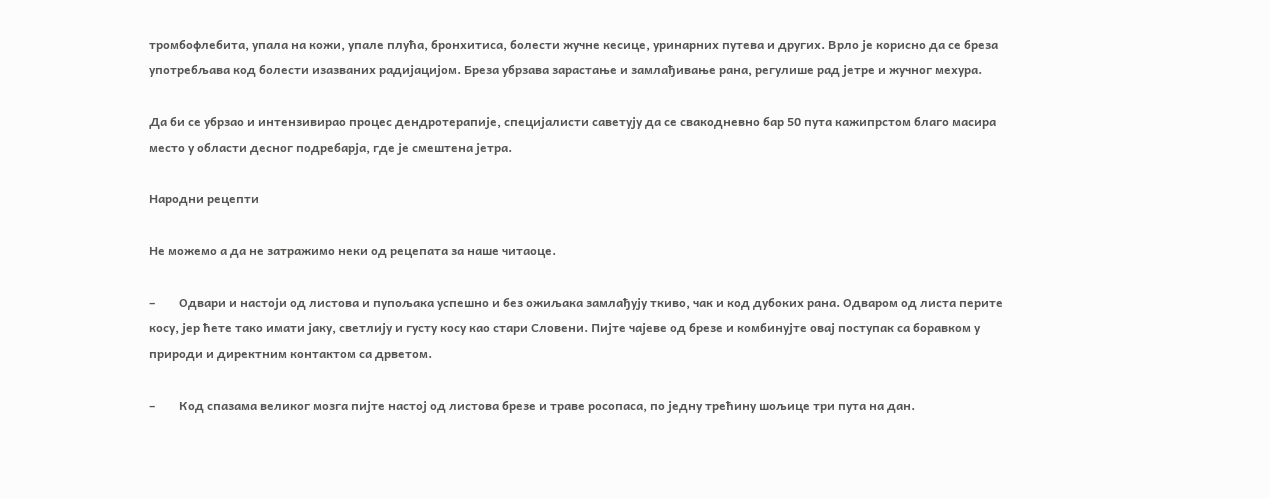тромбофлебита, упала на кожи, упале плућа, бронхитиса, болести жучне кесице, уринарних путева и других. Врло је корисно да се бреза употребљава код болести изазваних радијацијом. Бреза убрзава зарастање и замлађивање рана, регулише рад јетре и жучног мехура.

Да би се убрзао и интензивирао процес дендротерапије, специјалисти саветују да се свакодневно бар 50 пута кажипрстом благо масира место у области десног подребарја, где је смештена јетра.

Народни рецепти

Не можемо а да не затражимо неки од рецепата за наше читаоце.

–        Одвари и настоји од листова и пупољака успешно и без ожиљака замлађују ткиво, чак и код дубоких рана. Одваром од листа перите косу, јер ћете тако имати јаку, светлију и густу косу као стари Словени. Пијте чајеве од брезе и комбинујте овај поступак са боравком у природи и директним контактом са дрветом.

–        Код спазама великог мозга пијте настој од листова брезе и траве росопаса, по једну трећину шољице три пута на дан.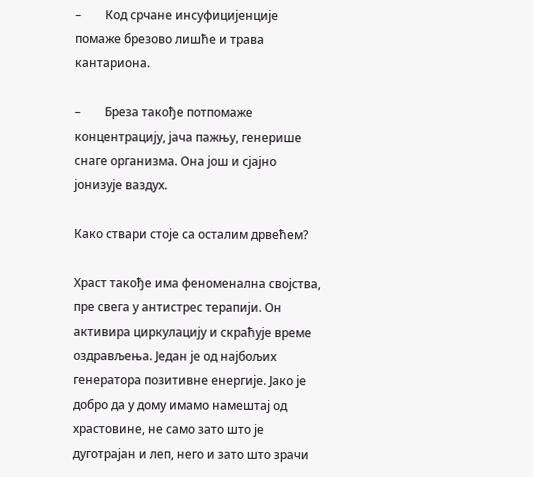–        Код срчане инсуфицијенције помаже брезово лишће и трава кантариона.

–        Бреза такође потпомаже концентрацију, јача пажњу, генерише снаге организма. Она још и сјајно јонизује ваздух.

Како ствари стоје са осталим дрвећем?

Храст такође има феноменална својства, пре свега у антистрес терапији. Он активира циркулацију и скраћује време оздрављења. Један је од најбољих генератора позитивне енергије. Јако је добро да у дому имамо намештај од храстовине, не само зато што је дуготрајан и леп, него и зато што зрачи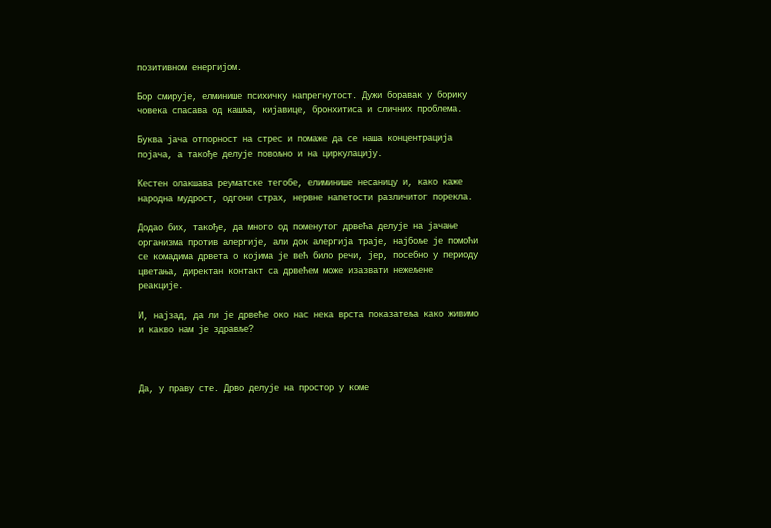позитивном енергијом.

Бор смирује, елминише психичку напрегнутост. Дужи боравак у борику човека спасава од кашља, кијавице, бронхитиса и сличних проблема.

Буква јача отпорност на стрес и помаже да се наша концентрација појача, а такође делује повољно и на циркулацију.

Кестен олакшава реуматске тегобе, елиминише несаницу и, како каже народна мудрост, одгони страх, нервне напетости различитог порекла.

Додао бих, такође, да много од поменутог дрвећа делује на јачање организма против алергије, али док алергија траје, најбоље је помоћи се комадима дрвета о којима је већ било речи, јер, посебно у периоду цветања, директан контакт са дрвећем може изазвати нежељене реакције.

И, најзад, да ли је дрвеће око нас нека врста показатеља како живимо и какво нам је здравље?



Да, у праву сте. Дрво делује на простор у коме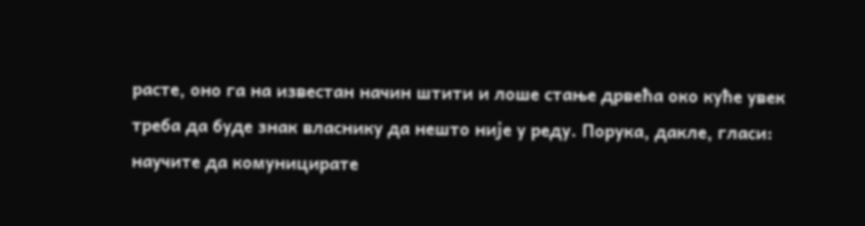расте, оно га на известан начин штити и лоше стање дрвећа око куће увек треба да буде знак власнику да нешто није у реду. Порука, дакле, гласи: научите да комуницирате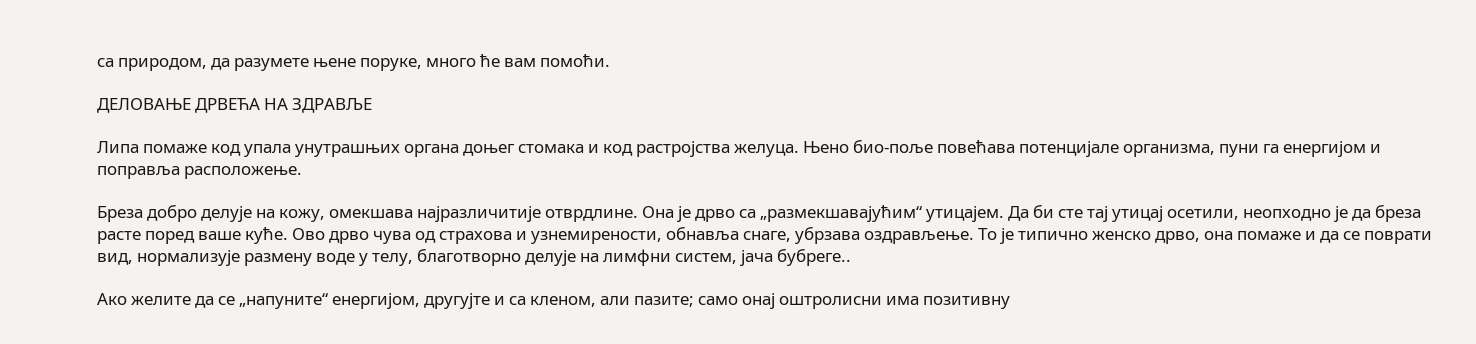са природом, да разумете њене поруке, много ће вам помоћи.

ДЕЛОВАЊЕ ДРВЕЋА НА ЗДРАВЉЕ

Липа помаже код упала унутрашњих органа доњег стомака и код растројства желуца. Њено био-поље повећава потенцијале организма, пуни га енергијом и поправља расположење.

Бреза добро делује на кожу, омекшава најразличитије отврдлине. Она је дрво са „размекшавајућим“ утицајем. Да би сте тај утицај осетили, неопходно је да бреза расте поред ваше куће. Ово дрво чува од страхова и узнемирености, обнавља снаге, убрзава оздрављење. То је типично женско дрво, она помаже и да се поврати вид, нормализује размену воде у телу, благотворно делује на лимфни систем, јача бубреге..

Ако желите да се „напуните“ енергијом, другујте и са кленом, али пазите; само онај оштролисни има позитивну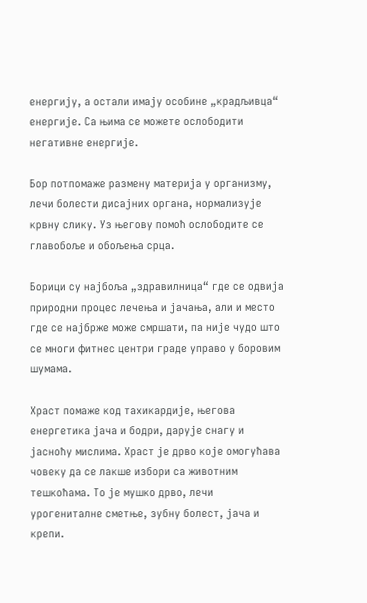енергију, а остали имају особине „крадљивца“ енергије. Са њима се можете ослободити негативне енергије.

Бор потпомаже размену материја у организму, лечи болести дисајних органа, нормализује крвну слику. Уз његову помоћ ослободите се главобоље и обољења срца.

Борици су најбоља „здравилница“ где се одвија природни процес лечења и јачања, али и место где се најбрже може смршати, па није чудо што се многи фитнес центри граде управо у боровим шумама.

Храст помаже код тахикардије, његова енергетика јача и бодри, дарује снагу и јасноћу мислима. Храст је дрво које омогућава човеку да се лакше избори са животним тешкоћама. То је мушко дрво, лечи урогениталне сметње, зубну болест, јача и крепи.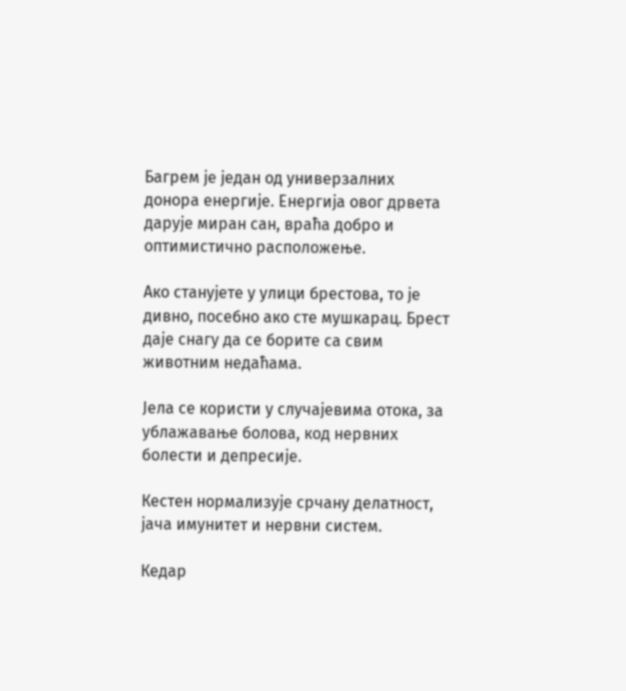Багрем је један од универзалних донора енергије. Енергија овог дрвета дарује миран сан, враћа добро и оптимистично расположење.

Ако станујете у улици брестова, то је дивно, посебно ако сте мушкарац. Брест даје снагу да се борите са свим животним недаћама.

Јела се користи у случајевима отока, за ублажавање болова, код нервних болести и депресије.

Кестен нормализује срчану делатност, јача имунитет и нервни систем.

Кедар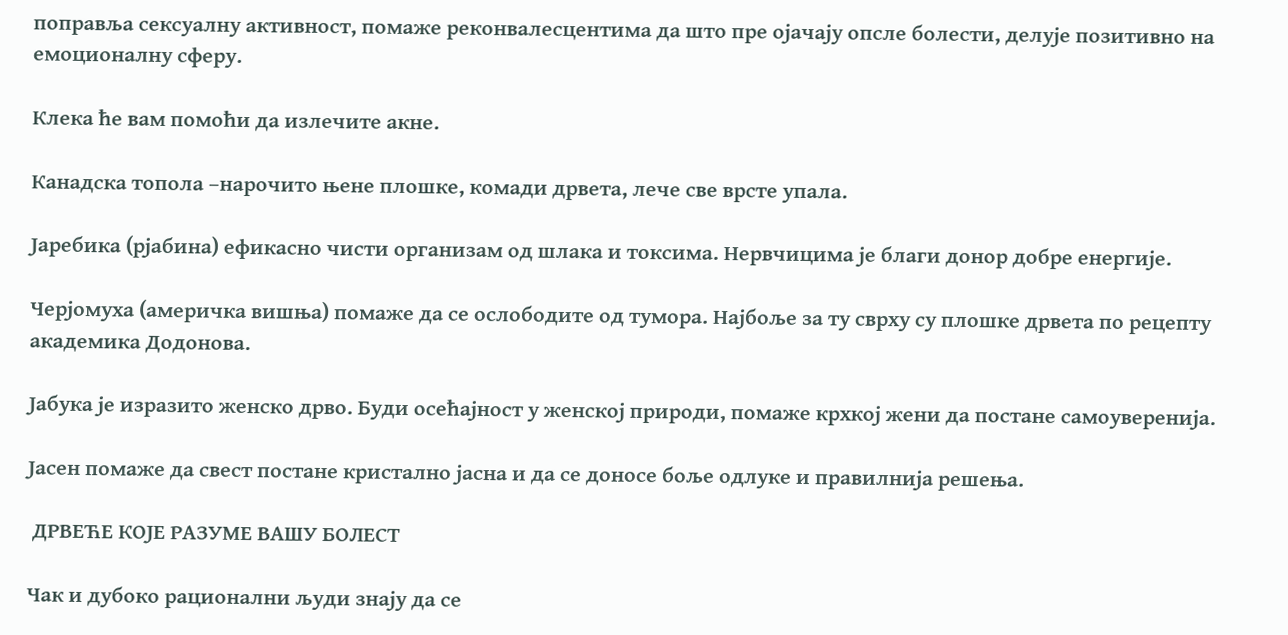поправља сексуалну активност, помаже реконвалесцентима да што пре ојачају опсле болести, делује позитивно на емоционалну сферу.

Клека ће вам помоћи да излечите акне.

Канадска топола –нарочито њене плошке, комади дрвета, лече све врсте упала.

Јаребика (рјабина) ефикасно чисти организам од шлака и токсима. Нервчицима је благи донор добре енергије.

Черјомуха (америчка вишња) помаже да се ослободите од тумора. Најбоље за ту сврху су плошке дрвета по рецепту академика Додонова.

Јабука је изразито женско дрво. Буди осећајност у женској природи, помаже крхкој жени да постане самоуверенија.

Јасен помаже да свест постане кристално јасна и да се доносе боље одлуке и правилнија решења.

 ДРВЕЋЕ КОЈЕ РАЗУМЕ ВАШУ БОЛЕСТ

Чак и дубоко рационални људи знају да се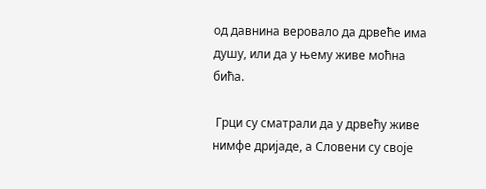од давнина веровало да дрвеће има душу, или да у њему живе моћна бића.

 Грци су сматрали да у дрвећу живе нимфе дријаде, а Словени су своје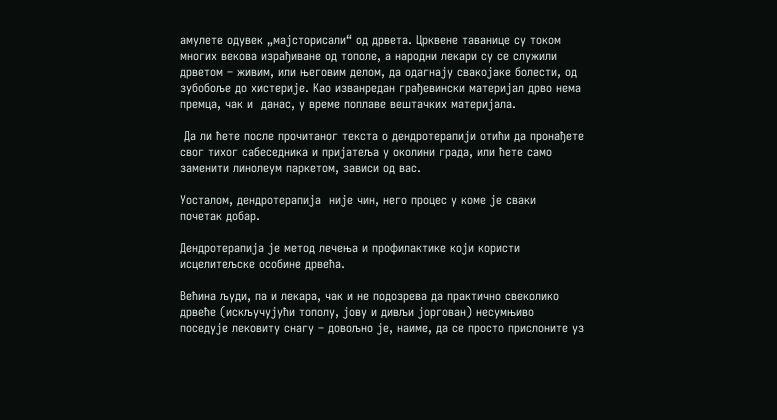амулете одувек „мајсторисали“ од дрвета. Црквене таванице су током многих векова израђиване од тополе, а народни лекари су се служили дрветом – живим, или његовим делом, да одагнају свакојаке болести, од зубобоље до хистерије. Као изванредан грађевински материјал дрво нема премца, чак и  данас, у време поплаве вештачких материјала.

 Да ли ћете после прочитаног текста о дендротерапији отићи да пронађете свог тихог сабеседника и пријатеља у околини града, или ћете само заменити линолеум паркетом, зависи од вас.

Уосталом, дендротерапија  није чин, него процес у коме је сваки  почетак добар.

Дендротерапија је метод лечења и профилактике који користи исцелитељске особине дрвећа.

Већина људи, па и лекара, чак и не подозрева да практично свеколико дрвеће (искључујући тополу, јову и дивљи јоргован) несумњиво поседује лековиту снагу – довољно је, наиме, да се просто прислоните уз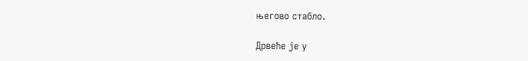његово стабло.

Дрвеће је у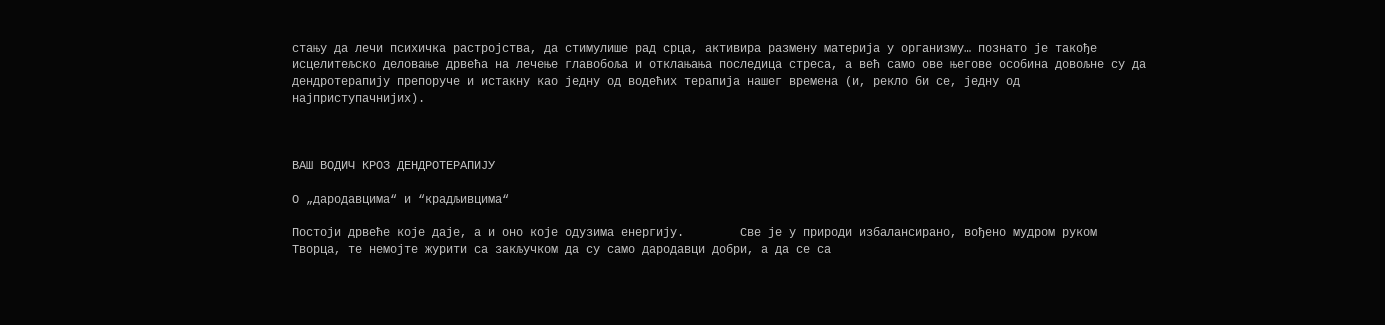стању да лечи психичка растројства, да стимулише рад срца, активира размену материја у организму… познато је такође исцелитељско деловање дрвећа на лечење главобоља и отклањања последица стреса, а већ само ове његове особина довољне су да дендротерапију препоруче и истакну као једну од водећих терапија нашег времена (и, рекло би се, једну од најприступачнијих).



ВАШ ВОДИЧ КРОЗ ДЕНДРОТЕРАПИЈУ

О „дародавцима“ и “крадљивцима“

Постоји дрвеће које даје, а и оно које одузима енергију.        Све је у природи избалансирано, вођено мудром руком Творца, те немојте журити са закључком да су само дародавци добри, а да се са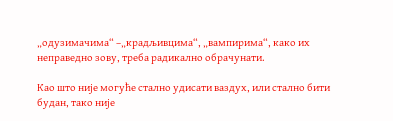„одузимачима“ –„крадљивцима“, „вампирима“, како их неправедно зову, треба радикално обрачунати.

Као што није могуће стално удисати ваздух, или стално бити будан, тако није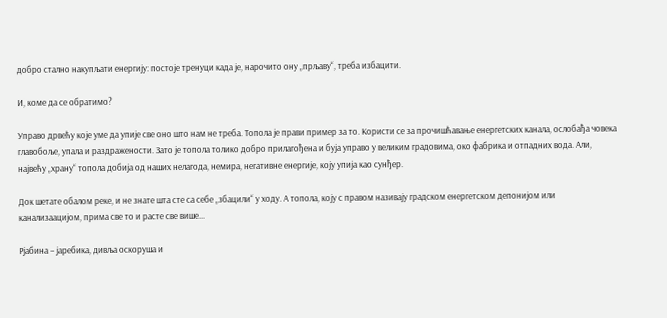добро стално накупљати енергију: постоје тренуци када је, нарочито ону „прљаву“, треба избацити.

И, коме да се обратимо?

Управо дрвећу које уме да упије све оно што нам не треба. Топола је прави пример за то. Користи се за прочишћавање енергетских канала, ослобађа човека главобоље, упала и раздражености. Зато је топола толико добро прилагођена и буја управо у великим градовима, око фабрика и отпадних вода. Али, највећу „храну“ топола добија од наших нелагода, немира, негативне енергије, коју упија као сунђер.

Док шетате обалом реке, и не знате шта сте са себе „збацили“ у ходу. А топола, коју с правом називају градском енергетском депонијом или канализаацијом, прима све то и расте све више...

Рјабина – јаребика, дивља оскоруша и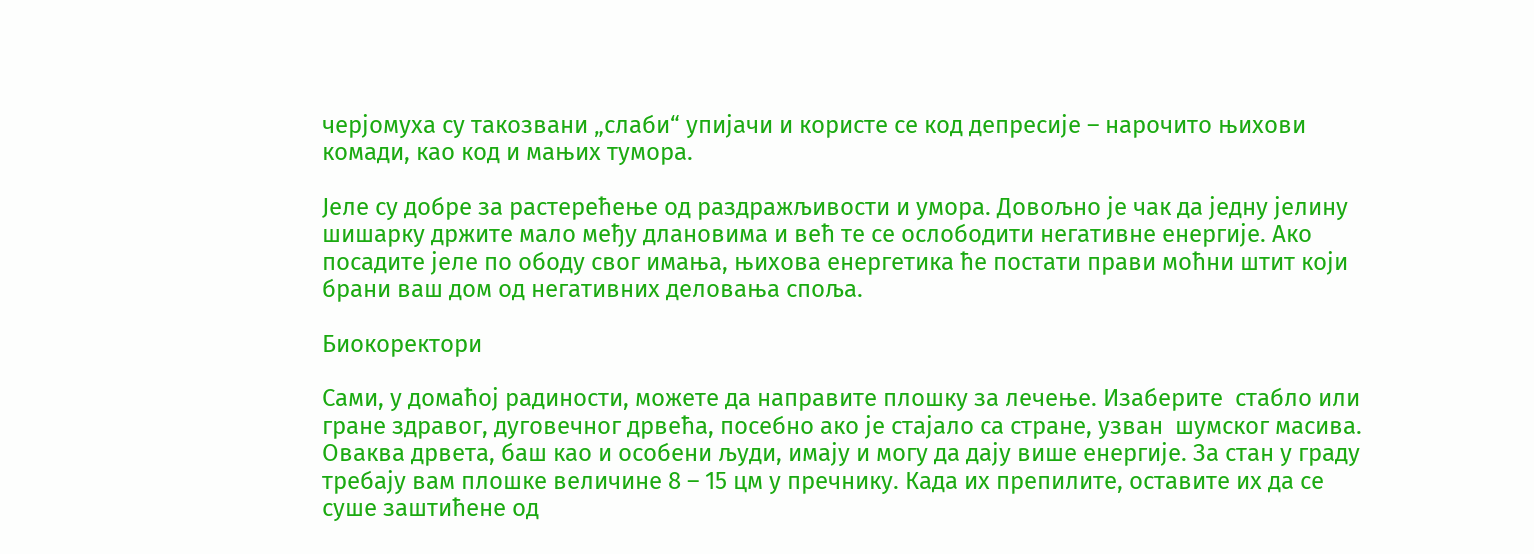черјомуха су такозвани „слаби“ упијачи и користе се код депресије – нарочито њихови комади, као код и мањих тумора.

Јеле су добре за растерећење од раздражљивости и умора. Довољно је чак да једну јелину шишарку држите мало међу длановима и већ те се ослободити негативне енергије. Ако посадите јеле по ободу свог имања, њихова енергетика ће постати прави моћни штит који брани ваш дом од негативних деловања споља.

Биокоректори

Сами, у домаћој радиности, можете да направите плошку за лечење. Изаберите  стабло или гране здравог, дуговечног дрвећа, посебно ако је стајало са стране, узван  шумског масива. Оваква дрвета, баш као и особени људи, имају и могу да дају више енергије. За стан у граду требају вам плошке величине 8 – 15 цм у пречнику. Када их препилите, оставите их да се суше заштићене од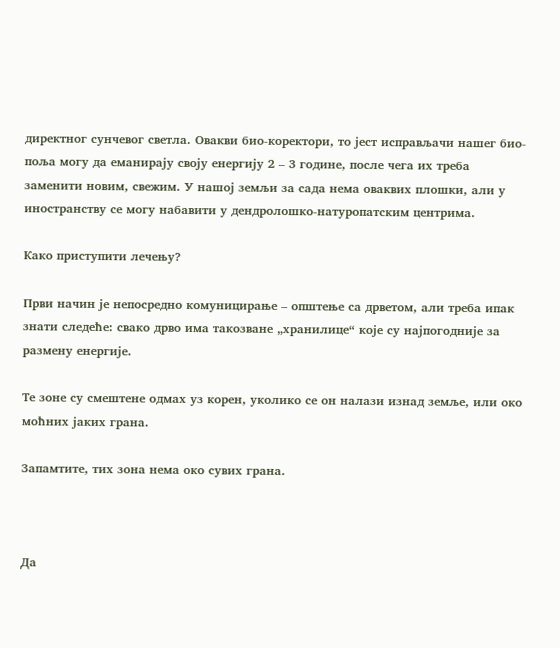директног сунчевог светла. Овакви био-коректори, то јест исправљачи нашег био-поља могу да еманирају своју енергију 2 – 3 године, после чега их треба заменити новим, свежим. У нашој земљи за сада нема оваквих плошки, али у иностранству се могу набавити у дендролошко-натуропатским центрима.

Како приступити лечењу?

Први начин је непосредно комуницирање – општење са дрветом, али треба ипак знати следеће: свако дрво има такозване „хранилице“ које су најпогодније за размену енергије.

Те зоне су смештене одмах уз корен, уколико се он налази изнад земље, или око моћних јаких грана.

Запамтите, тих зона нема око сувих грана.



Да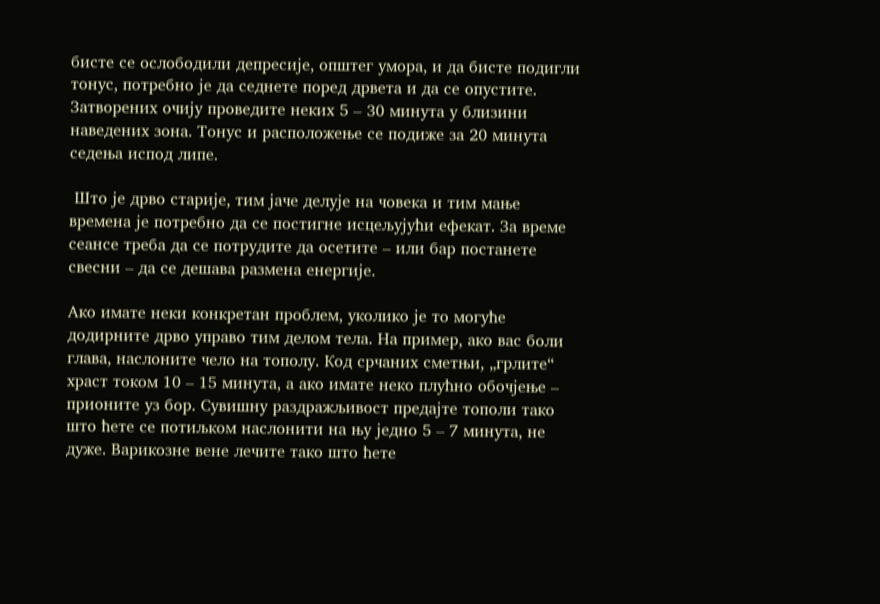бисте се ослободили депресије, општег умора, и да бисте подигли тонус, потребно је да седнете поред дрвета и да се опустите. Затворених очију проведите неких 5 – 30 минута у близини наведених зона. Тонус и расположење се подиже за 20 минута седења испод липе.

 Што је дрво старије, тим јаче делује на човека и тим мање времена је потребно да се постигне исцељујући ефекат. За време сеансе треба да се потрудите да осетите – или бар постанете свесни – да се дешава размена енергије.

Ако имате неки конкретан проблем, уколико је то могуће додирните дрво управо тим делом тела. На пример, ако вас боли глава, наслоните чело на тополу. Код срчаних сметњи, „грлите“ храст током 10 – 15 минута, а ако имате неко плућно обочјење – прионите уз бор. Сувишну раздражљивост предајте тополи тако што ћете се потиљком наслонити на њу једно 5 – 7 минута, не дуже. Варикозне вене лечите тако што ћете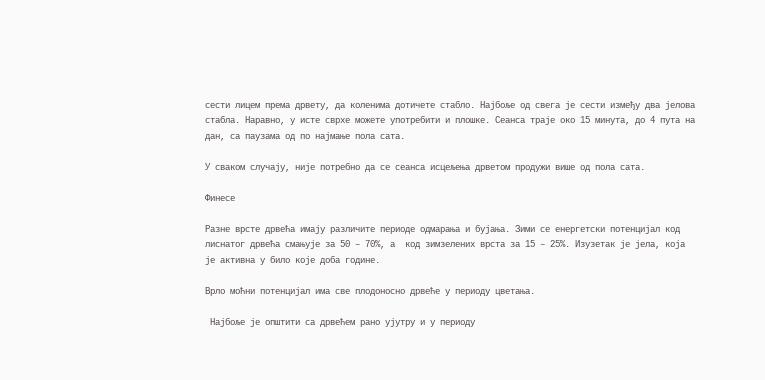сести лицем према дрвету, да коленима дотичете стабло. Најбоље од свега је сести између два јелова стабла. Наравно, у исте сврхе можете употребити и плошке. Сеанса траје око 15 минута, до 4 пута на дан, са паузама од по најмање пола сата.

У сваком случају, није потребно да се сеанса исцељења дрветом продужи више од пола сата.

Финесе

Разне врсте дрвећа имају различите периоде одмарања и бујања. Зими се енергетски потенцијал код лиснатог дрвећа смањује за 50 – 70%, а  код зимзелених врста за 15 – 25%. Изузетак је јела, која је активна у било које доба године.

Врло моћни потенцијал има све плодоносно дрвеће у периоду цветања.

 Најбоље је општити са дрвећем рано ујутру и у периоду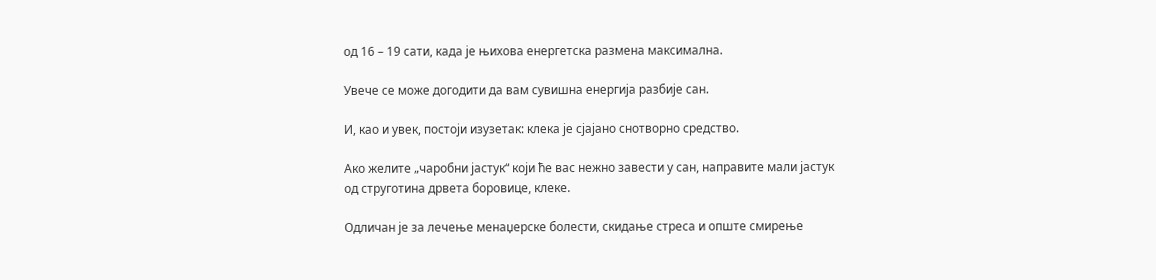од 16 – 19 сати, када је њихова енергетска размена максимална.

Увече се може догодити да вам сувишна енергија разбије сан.

И, као и увек, постоји изузетак: клека је сјајано снотворно средство.

Ако желите „чаробни јастук“ који ће вас нежно завести у сан, направите мали јастук од струготина дрвета боровице, клеке.

Одличан је за лечење менаџерске болести, скидање стреса и опште смирење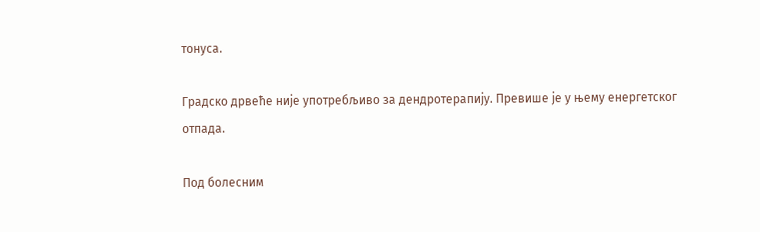тонуса.

Градско дрвеће није употребљиво за дендротерапију. Превише је у њему енергетског отпада.

Под болесним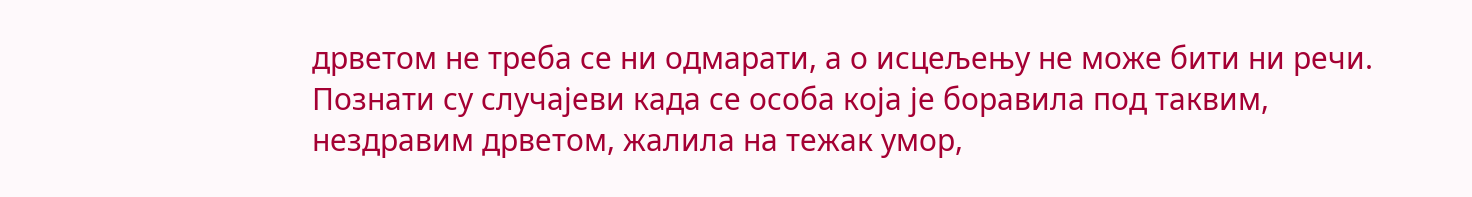дрветом не треба се ни одмарати, а о исцељењу не може бити ни речи. Познати су случајеви када се особа која је боравила под таквим, нездравим дрветом, жалила на тежак умор,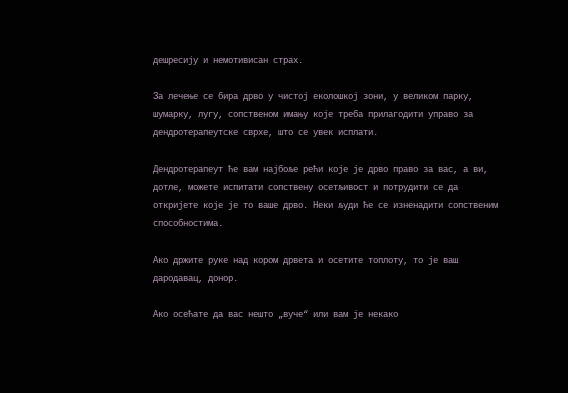дешресију и немотивисан страх.

За лечење се бира дрво у чистој еколошкој зони, у великом парку, шумарку, лугу, сопственом имању које треба прилагодити управо за дендротерапеутске сврхе, што се увек исплати.

Дендротерапеут ће вам најбоље рећи које је дрво право за вас, а ви, дотле, можете испитати сопствену осетљивост и потрудити се да откријете које је то ваше дрво. Неки људи ће се изненадити сопственим способностима.

Ако држите руке над кором дрвета и осетите топлоту, то је ваш дародавац, донор.

Ако осећате да вас нешто „вуче“ или вам је некако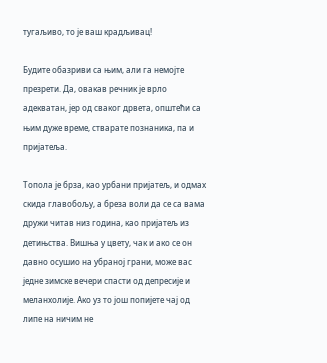тугаљиво, то је ваш крадљивац!

Будите обазриви са њим, али га немојте презрети. Да, овакав речник је врло адекватан, јер од сваког дрвета, општећи са њим дуже време, стварате познаника, па и пријатеља.

Топола је брза, као урбани пријатељ, и одмах скида главобољу, а бреза воли да се са вама дружи читав низ година, као пријатељ из детињства. Вишња у цвету, чак и ако се он давно осушио на убраној грани, може вас једне зимске вечери спасти од депресије и меланхолије. Ако уз то још попијете чај од липе на ничим не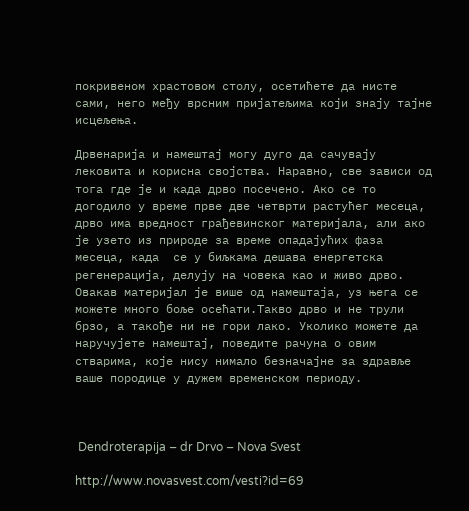покривеном храстовом столу, осетићете да нисте сами, него међу врсним пријатељима који знају тајне исцељења.

Дрвенарија и намештај могу дуго да сачувају лековита и корисна својства. Наравно, све зависи од тога где је и када дрво посечено. Ако се то догодило у време прве две четврти растућег месеца, дрво има вредност грађевинског материјала, али ако је узето из природе за време опадајућих фаза месеца, када  се у биљкама дешава енергетска регенерација, делују на човека као и живо дрво. Овакав материјал је више од намештаја, уз њега се можете много боље осећати.Такво дрво и не трули брзо, а такође ни не гори лако. Уколико можете да наручујете намештај, поведите рачуна о овим стварима, које нису нимало безначајне за здравље ваше породице у дужем временском периоду.



 Dendroterapija – dr Drvo – Nova Svest

http://www.novasvest.com/vesti?id=69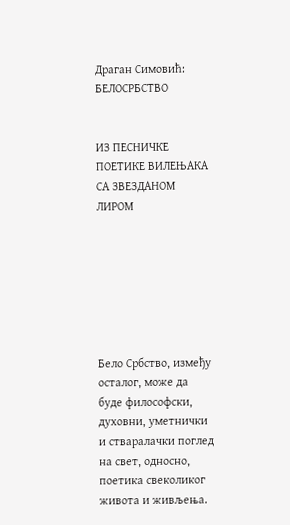Драган Симовић: БЕЛОСРБСТВО


ИЗ ПЕСНИЧКЕ ПОЕТИКЕ ВИЛЕЊАКА СА ЗВЕЗДАНОМ ЛИРОМ







Бело Србство, између осталог, може да буде философски, духовни, уметнички и стваралачки поглед на свет, односно, поетика свеколиког живота и живљења.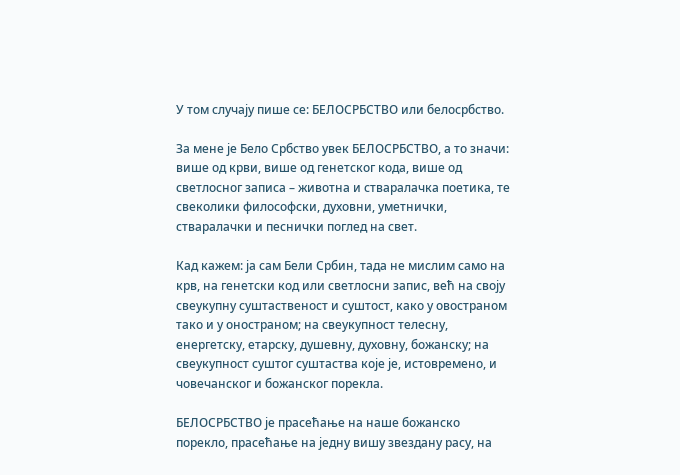У том случају пише се: БЕЛОСРБСТВО или белосрбство.

За мене је Бело Србство увек БЕЛОСРБСТВО, а то значи: више од крви, више од генетског кода, више од светлосног записа – животна и стваралачка поетика, те свеколики философски, духовни, уметнички, стваралачки и песнички поглед на свет.

Кад кажем: ја сам Бели Србин, тада не мислим само на крв, на генетски код или светлосни запис, већ на своју свеукупну суштаственост и суштост, како у овостраном тако и у оностраном; на свеукупност телесну, енергетску, етарску, душевну, духовну, божанску; на свеукупност суштог суштаства које је, истовремено, и човечанског и божанског порекла.

БЕЛОСРБСТВО је прасећање на наше божанско порекло, прасећање на једну вишу звездану расу, на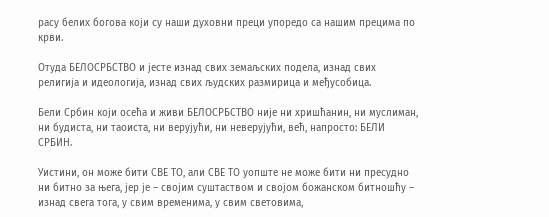расу белих богова који су наши духовни преци упоредо са нашим прецима по крви.

Отуда БЕЛОСРБСТВО и јесте изнад свих земаљских подела, изнад свих религија и идеологија, изнад свих људских размирица и међусобица.

Бели Србин који осећа и живи БЕЛОСРБСТВО није ни хришћанин, ни муслиман, ни будиста, ни таоиста, ни верујући, ни неверујући, већ, напросто: БЕЛИ СРБИН.

Уистини, он може бити СВЕ ТО, али СВЕ ТО уопште не може бити ни пресудно ни битно за њега, јер је – својим суштаством и својом божанском битношћу – изнад свега тога, у свим временима, у свим световима,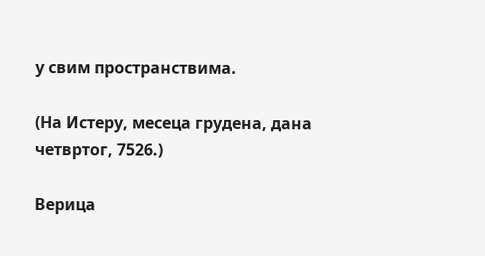у свим пространствима.

(На Истеру, месеца грудена, дана четвртог, 7526.)

Верица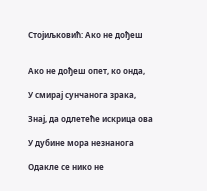Стојиљковић: Ако не дођеш


Ако не дођеш опет, ко онда,

У смирај сунчанога зрака,

Знај, да одлетеће искрица ова

У дубине мора незнанога

Одакле се нико не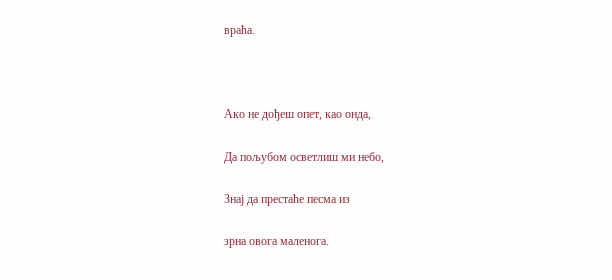враћа.



Ако не дођеш опет, као онда,

Да пољубом осветлиш ми небо,

Знај да престаће песма из

зрна овога маленога.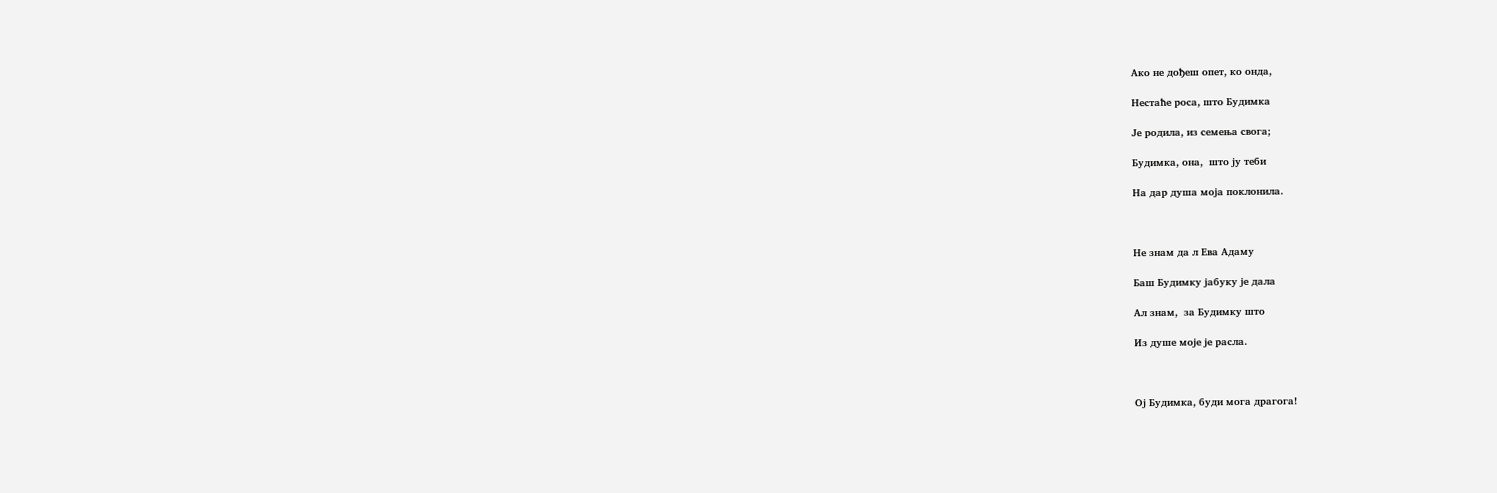Ако не дођеш опет, ко онда,

Нестаће роса, што Будимка

Је родила, из семења свога;

Будимка, она,  што ју теби

На дар душа моја поклонила.



Не знам да л Ева Адаму

Баш Будимку јабуку је дала

Ал знам,  за Будимку што

Из душе моје је расла.



Ој Будимка, буди мога драгога!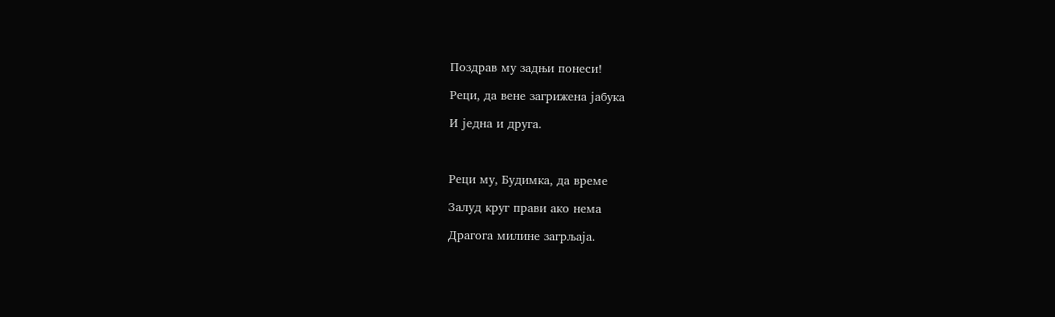Поздрав му задњи понеси!

Реци, да вене загрижена јабука

И једна и друга.



Реци му, Будимка, да време

Залуд круг прави ако нема

Драгога милине загрљаја.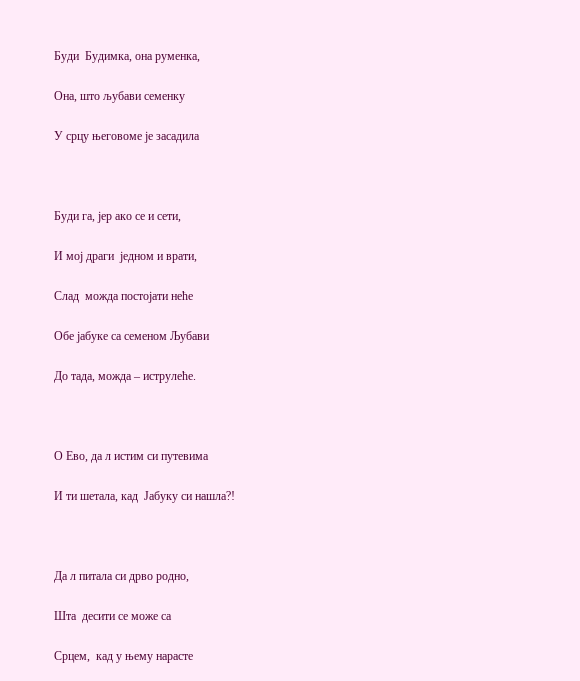Буди  Будимка, она руменка,

Она, што љубави семенку

У срцу његовоме је засадила



Буди га, јер ако се и сети,

И мој драги  једном и врати,

Слад  можда постојати неће

Обе јабуке са семеном Љубави

До тада, можда – иструлеће.



О Ево, да л истим си путевима

И ти шетала, кад  Јабуку си нашла?!



Да л питала си дрво родно,

Шта  десити се може са

Срцем,  кад у њему нарасте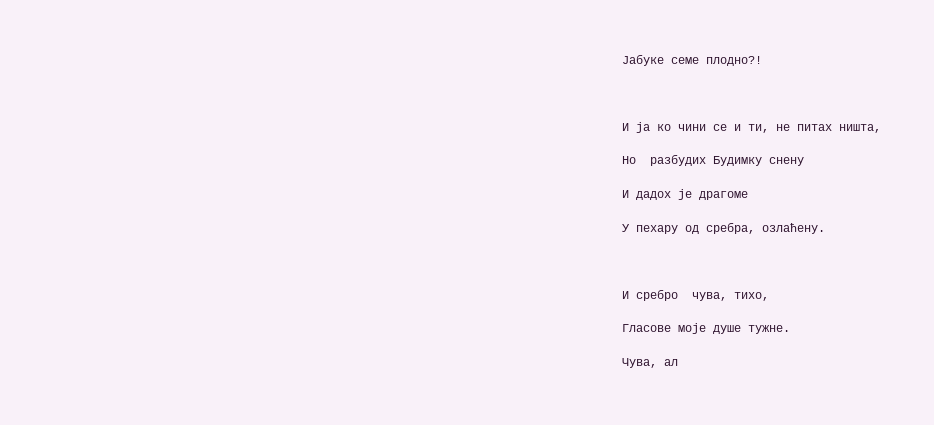Јабуке семе плодно?!



И ја ко чини се и ти, не питах ништа,

Но  разбудих Будимку снену

И дадох је драгоме

У пехару од сребра, озлаћену.



И сребро  чува, тихо,

Гласове моје душе тужне.

Чува, ал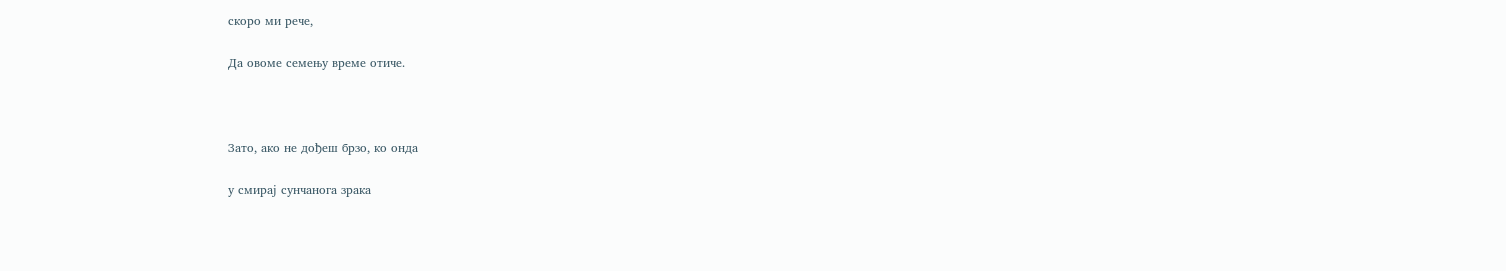скоро ми рече,

Да овоме семењу време отиче.



Зато, ако не дођеш брзо, ко онда

у смирај сунчанога зрака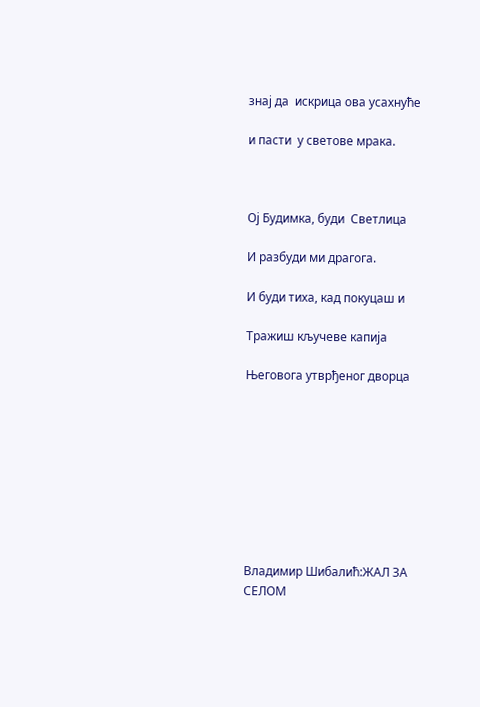знај да  искрица ова усахнуће

и пасти  у светове мрака.



Ој Будимка, буди  Светлица

И разбуди ми драгога.

И буди тиха, кад покуцаш и

Тражиш кључеве капија

Његовога утврђеног дворца









Владимир Шибалић:ЖАЛ ЗА СЕЛОМ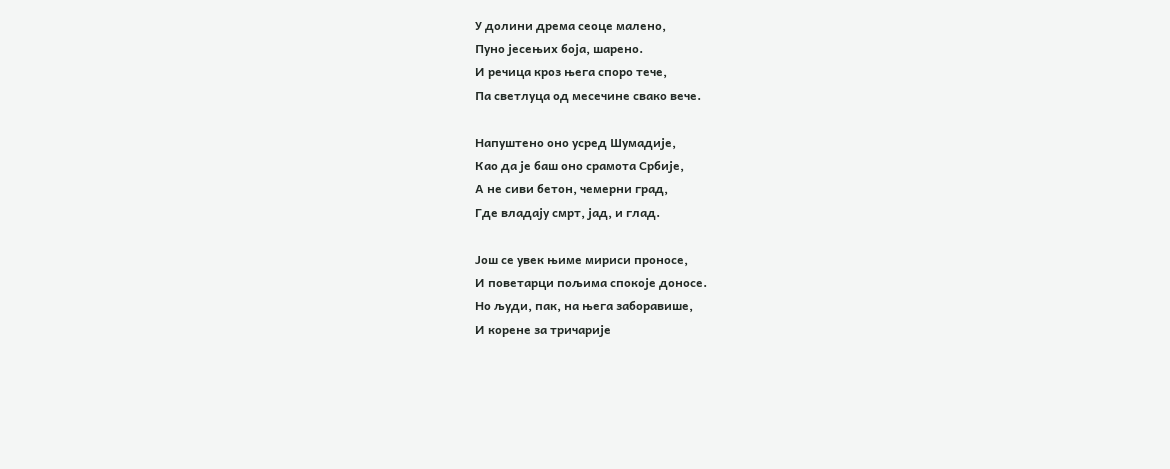У долини дрема сеоце малено,
Пуно јесењих боја, шарено.
И речица кроз њега споро тече,
Па светлуца од месечине свако вече.

Напуштено оно усред Шумадије,
Као да је баш оно срамота Србије,
А не сиви бетон, чемерни град,
Где владају смрт, јад, и глад.

Још се увек њиме мириси проносе,
И поветарци пољима спокоје доносе.
Но људи, пак, на њега заборавише,
И корене за тричарије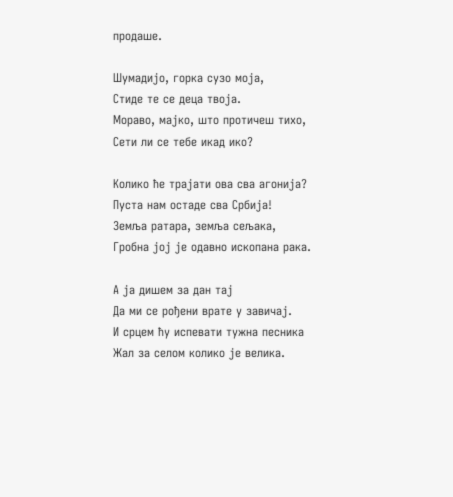продаше.

Шумадијо, горка сузо моја,
Стиде те се деца твоја.
Мораво, мајко, што протичеш тихо,
Сети ли се тебе икад ико?

Колико ће трајати ова сва агонија?
Пуста нам остаде сва Србија!
Земља ратара, земља сељака,
Гробна јој је одавно ископана рака.

А ја дишем за дан тај
Да ми се рођени врате у завичај.
И срцем ћу испевати тужна песника
Жал за селом колико је велика.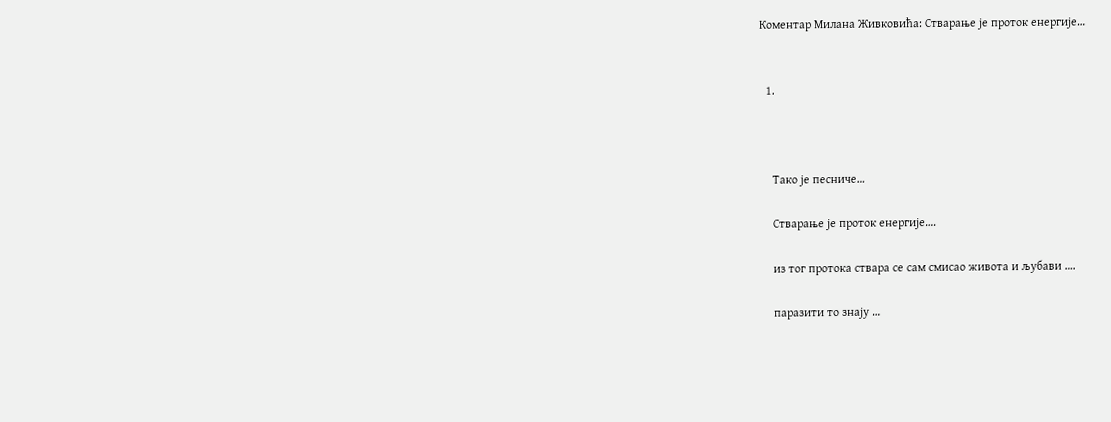Коментар Милана Живковића: Стварање је проток енергије…


  1.



    Тако је песниче…

    Стварање је проток енергије….

    из тог протока ствара се сам смисао живота и љубави ….

    паразити то знају …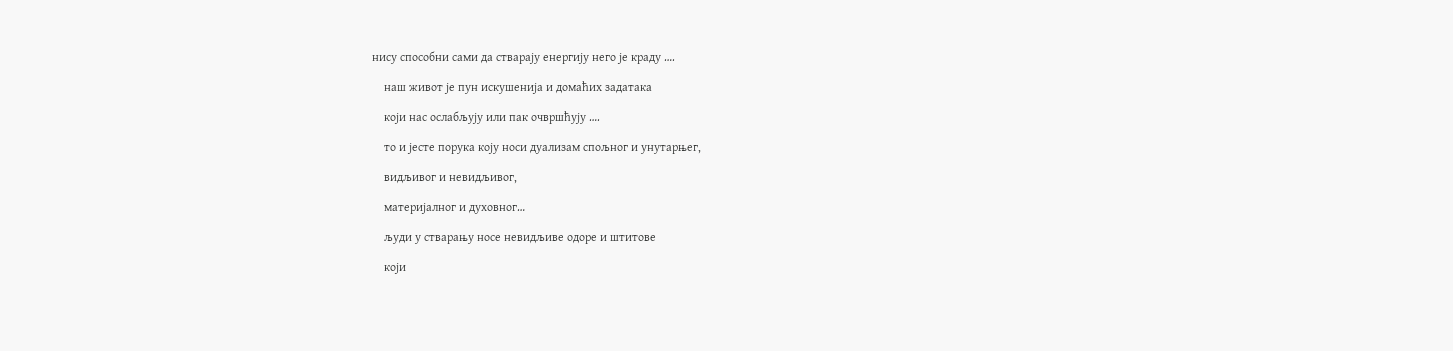нису способни сами да стварају енергију него је краду ….

    наш живот је пун искушенија и домаћих задатака

    који нас ослабљују или пак очвршћују ….

    то и јесте порука коју носи дуализам спољног и унутарњег,

    видљивог и невидљивог,

    материјалног и духовног…

    људи у стварању носе невидљиве одоре и штитове

    који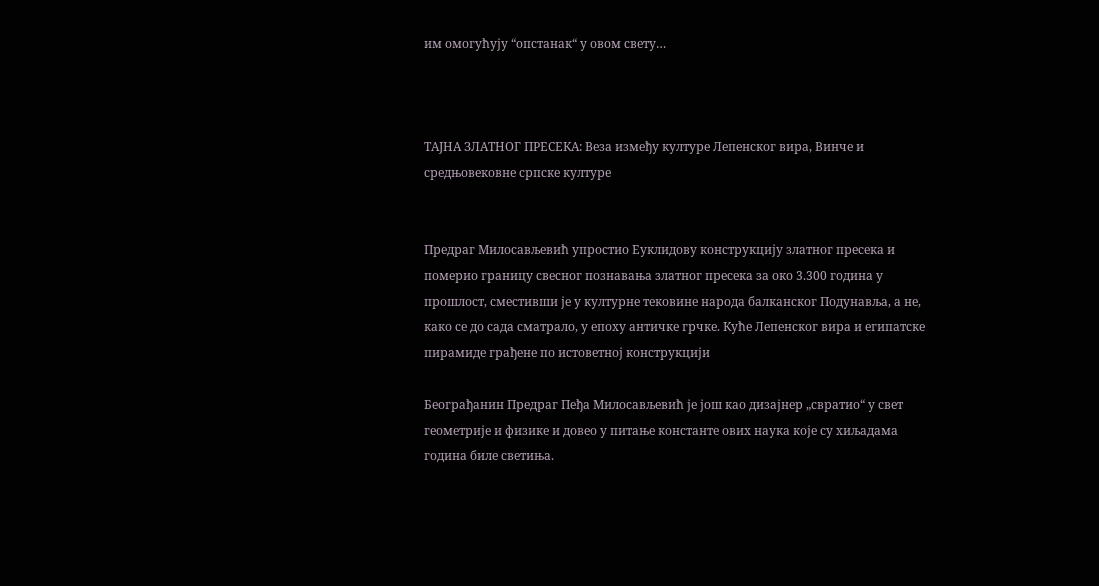им омогућују “опстанак“ у овом свету…



ТАЈНА ЗЛАТНОГ ПРЕСЕКА: Веза између културе Лепенског вира, Винче и средњовековне српске културе


Предраг Милосављевић упростио Еуклидову конструкцију златног пресека и померио границу свесног познавања златног пресека за око 3.300 година у прошлост, сместивши је у културне тековине народа балканског Подунавља, а не, како се до сада сматрало, у епоху античке грчке. Куће Лепенског вира и египатске пирамиде грађене по истоветној конструкцији

Београђанин Предраг Пеђа Милосављевић је још као дизајнер „свратио“ у свет геометрије и физике и довео у питање константе ових наука које су хиљадама година биле светиња.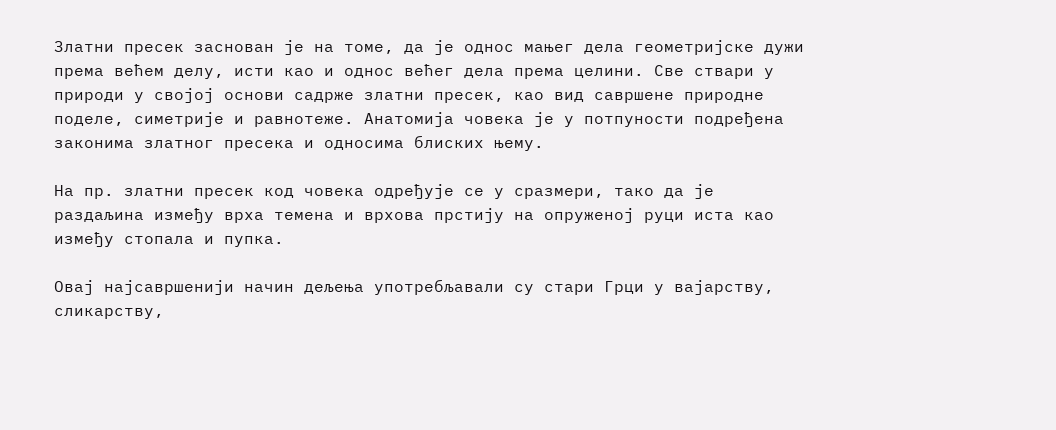Златни пресек заснован је на томе, да је однос мањег дела геометријске дужи према већем делу, исти као и однос већег дела према целини. Све ствари у природи у својој основи садрже златни пресек, као вид савршене природне поделе, симетрије и равнотеже. Анатомија човека је у потпуности подређена законима златног пресека и односима блиских њему.

На пр. златни пресек код човека одређује се у сразмери, тако да је раздаљина између врха темена и врхова прстију на опруженој руци иста као између стопала и пупка.

Овај најсавршенији начин дељења употребљавали су стари Грци у вајарству, сликарству,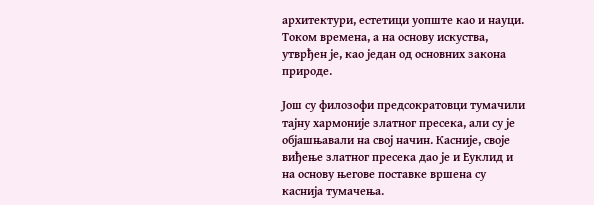архитектури, естетици уопште као и науци. Током времена, а на основу искуства, утврђен је, као један од основних закона природе.

Још су филозофи предсократовци тумачили тајну хармоније златног пресека, али су је објашњавали на свој начин. Касније, своје виђење златног пресека дао је и Еуклид и на основу његове поставке вршена су каснија тумачења.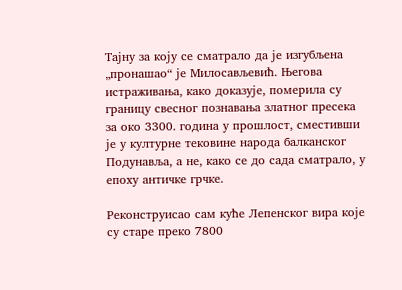Тајну за коју се сматрало да је изгубљена „пронашао“ је Милосављевић. Његова истраживања, како доказује, померила су границу свесног познавања златног пресека за око 3300. година у прошлост, сместивши је у културне тековине народа балканског Подунавља, а не, како се до сада сматрало, у епоху античке грчке.

Реконструисао сам куће Лепенског вира које су старе преко 7800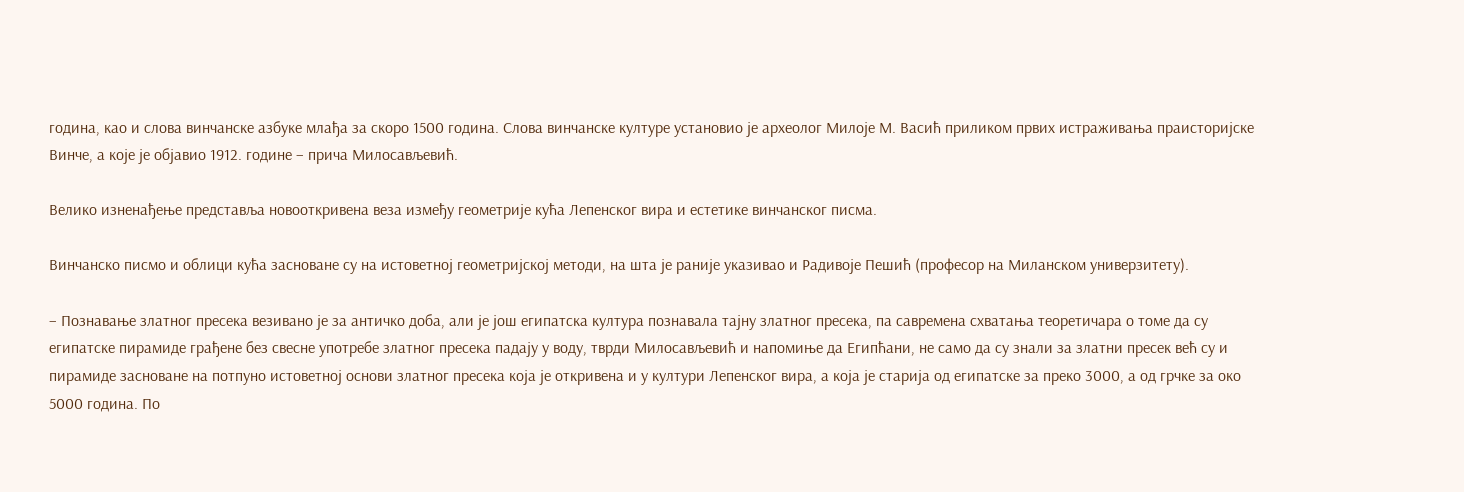година, као и слова винчанске азбуке млађа за скоро 1500 година. Слова винчанске културе установио је археолог Милоје М. Васић приликом првих истраживања праисторијске Винче, а које је објавио 1912. године – прича Милосављевић.

Велико изненађење представља новооткривена веза између геометрије кућа Лепенског вира и естетике винчанског писма.

Винчанско писмо и облици кућа засноване су на истоветној геометријској методи, на шта је раније указивао и Радивоје Пешић (професор на Миланском универзитету).

– Познавање златног пресека везивано је за античко доба, али је још египатска култура познавала тајну златног пресека, па савремена схватања теоретичара о томе да су египатске пирамиде грађене без свесне употребе златног пресека падају у воду, тврди Милосављевић и напомиње да Египћани, не само да су знали за златни пресек већ су и пирамиде засноване на потпуно истоветној основи златног пресека која је откривена и у култури Лепенског вира, а која је старија од египатске за преко 3000, а од грчке за око 5000 година. По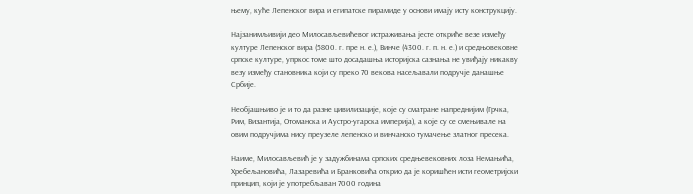њему, куће Лепенског вира и египатске пирамиде у основи имају исту конструкцију.

Најзанимљивији део Милосављевићевог истраживања јесте откриће везе између културе Лепенског вира (5800. г. пре н. е.), Винче (4300. г. п. н. е.) и средњовековне српске културе, упркос томе што досадашња историјска сазнања не увиђају никакву везу између становника који су преко 70 векова насељавали подручје данашње Србије.

Необјашњиво је и то да разне цивилизације, које су сматране напреднијим (Грчка, Рим, Византија, Отоманска и Аустро-угарска империја), а које су се смењивале на овим подручјима нису преузеле лепенско и винчанско тумачење златног пресека.

Наиме, Милосављевић је у задужбинама српских средњевековних лоза Немањића, Хребељановића, Лазаревића и Бранковића открио да је коришћен исти геометријски принцип, који је употребљаван 7000 година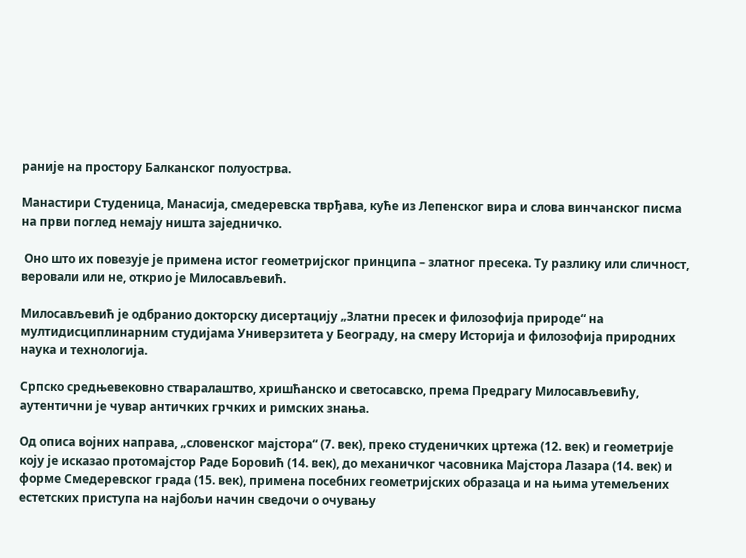раније на простору Балканског полуострва.

Манастири Студеница, Манасија, смедеревска тврђава, куће из Лепенског вира и слова винчанског писма на први поглед немају ништа заједничко.

 Оно што их повезује је примена истог геометријског принципа – златног пресека. Ту разлику или сличност, веровали или не, открио је Милосављевић.

Милосављевић је одбранио докторску дисертацију „Златни пресек и филозофија природе“ на мултидисциплинарним студијама Универзитета у Београду, на смеру Историја и филозофија природних наука и технологија.

Српско средњевековно стваралаштво, хришћанско и светосавско, према Предрагу Милосављевићу, аутентични је чувар античких грчких и римских знања.

Од описа војних направа, „словенског мајстора“ (7. век), преко студеничких цртежа (12. век) и геометрије коју је исказао протомајстор Раде Боровић (14. век), до механичког часовника Мајстора Лазара (14. век) и форме Смедеревског града (15. век), примена посебних геометријских образаца и на њима утемељених естетских приступа на најбољи начин сведочи о очувању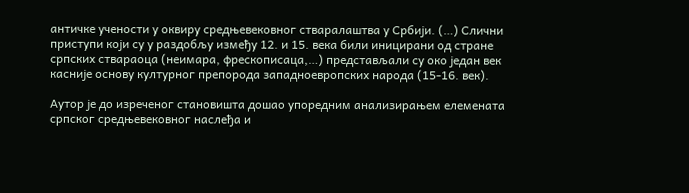античке учености у оквиру средњевековног стваралаштва у Србији. (…) Слични приступи који су у раздобљу између 12. и 15. века били иницирани од стране српских ствараоца (неимара, фрескописаца,…) представљали су око један век касније основу културног препорода западноевропских народа (15-16. век).

Аутор је до изреченог становишта дошао упоредним анализирањем елемената српског средњевековног наслеђа и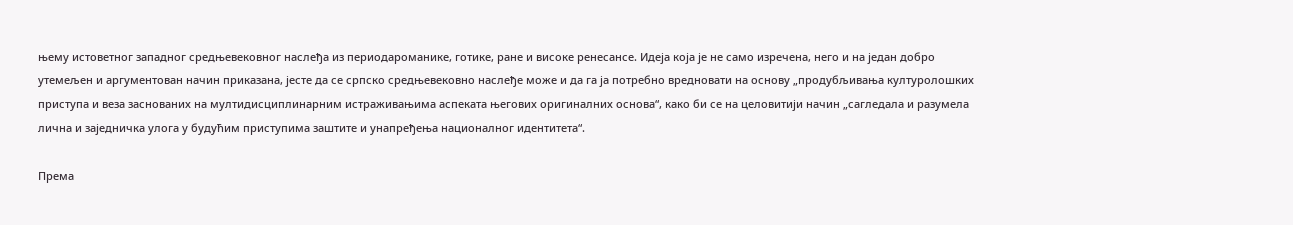њему истоветног западног средњевековног наслеђа из периодароманике, готике, ране и високе ренесансе. Идеја која је не само изречена, него и на један добро утемељен и аргументован начин приказана, јесте да се српско средњевековно наслеђе може и да га ја потребно вредновати на основу „продубљивања културолошких приступа и веза заснованих на мултидисциплинарним истраживањима аспеката његових оригиналних основа“, како би се на целовитији начин „сагледала и разумела лична и заједничка улога у будућим приступима заштите и унапређења националног идентитета“.

Према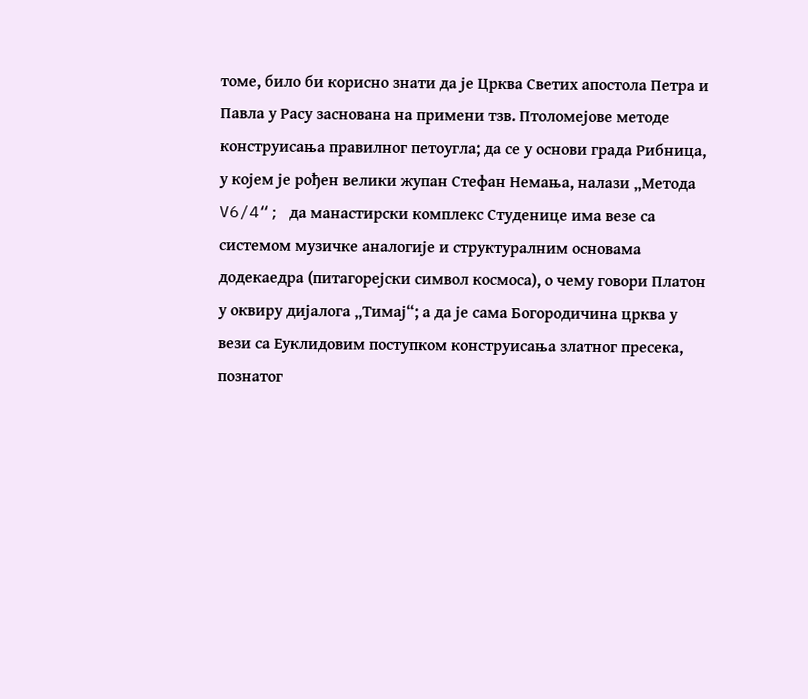томе, било би корисно знати да је Црква Светих апостола Петра и Павла у Расу заснована на примени тзв. Птоломејове методе конструисања правилног петоугла; да се у основи града Рибница, у којем је рођен велики жупан Стефан Немања, налази „Метода V6/4“; да манастирски комплекс Студенице има везе са системом музичке аналогије и структуралним основама додекаедра (питагорејски символ космоса), о чему говори Платон у оквиру дијалога „Тимај“; а да је сама Богородичина црква у вези са Еуклидовим поступком конструисања златног пресека, познатог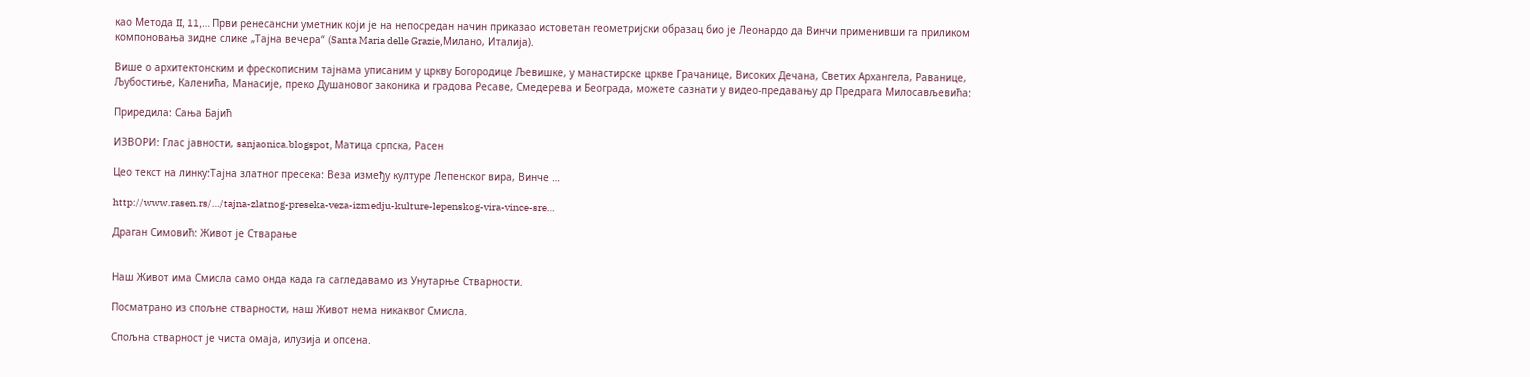као Метода II, 11,… Први ренесансни уметник који је на непосредан начин приказао истоветан геометријски образац био је Леонардо да Винчи применивши га приликом компоновања зидне слике „Тајна вечера“ (Santa Maria delle Grazie,Милано, Италија).

Више о архитектонским и фрескописним тајнама уписаним у цркву Богородице Љевишке, у манастирске цркве Грачанице, Високих Дечана, Светих Архангела, Раванице, Љубостиње, Каленића, Манасије, преко Душановог законика и градова Ресаве, Смедерева и Београда, можете сазнати у видео-предавању др Предрага Милосављевића:

Приредила: Сања Бајић

ИЗВОРИ: Глас јавности, sanjaonica.blogspot, Матица српска, Расен

Цео текст на линку:Тајна златног пресека: Веза између културе Лепенског вира, Винче …

http://www.rasen.rs/…/tajna-zlatnog-preseka-veza-izmedju-kulture-lepenskog-vira-vince-sre…

Драган Симовић: Живот је Стварање


Наш Живот има Смисла само онда када га сагледавамо из Унутарње Стварности.

Посматрано из спољне стварности, наш Живот нема никаквог Смисла.

Спољна стварност је чиста омаја, илузија и опсена.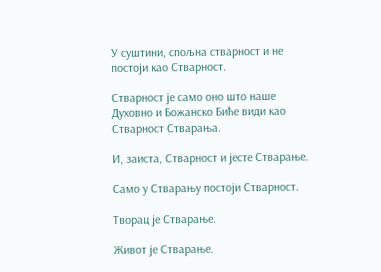У суштини, спољна стварност и не постоји као Стварност.

Стварност је само оно што наше Духовно и Божанско Биће види као Стварност Стварања.

И, заиста, Стварност и јесте Стварање.

Само у Стварању постоји Стварност.

Творац је Стварање.

Живот је Стварање.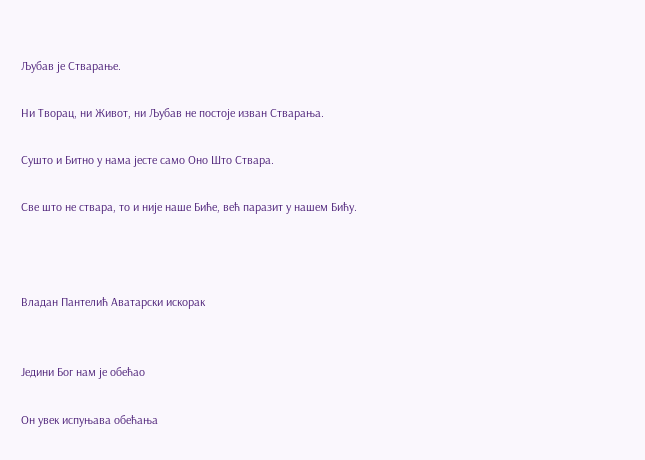Љубав је Стварање.

Ни Творац, ни Живот, ни Љубав не постоје изван Стварања.

Сушто и Битно у нама јесте само Оно Што Ствара.

Све што не ствара, то и није наше Биће, већ паразит у нашем Бићу.



Владан Пантелић Аватарски искорак


Једини Бог нам је обећао

Он увек испуњава обећања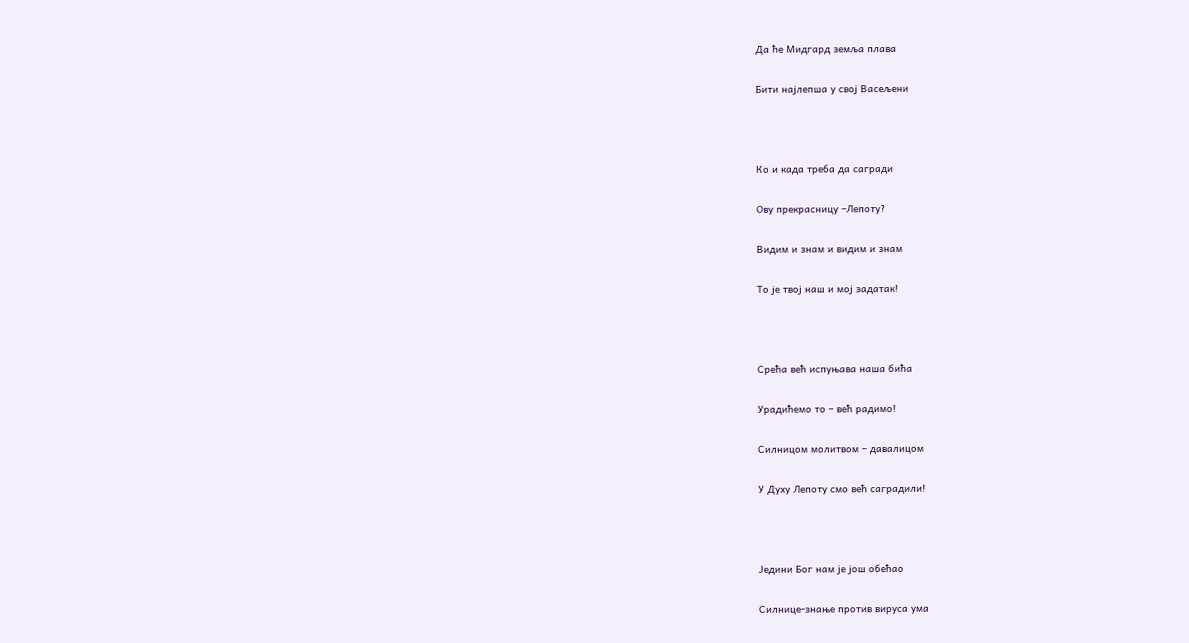Да ће Мидгард земља плава

Бити најлепша у свој Васељени



Ко и када треба да сагради

Ову прекрасницу –Лепоту?

Видим и знам и видим и знам

То је твој наш и мој задатак!



Срећа већ испуњава наша бића

Урадићемо то – већ радимо!

Силницом молитвом – давалицом

У Духу Лепоту смо већ саградили!



Једини Бог нам је још обећао

Силнице-знање против вируса ума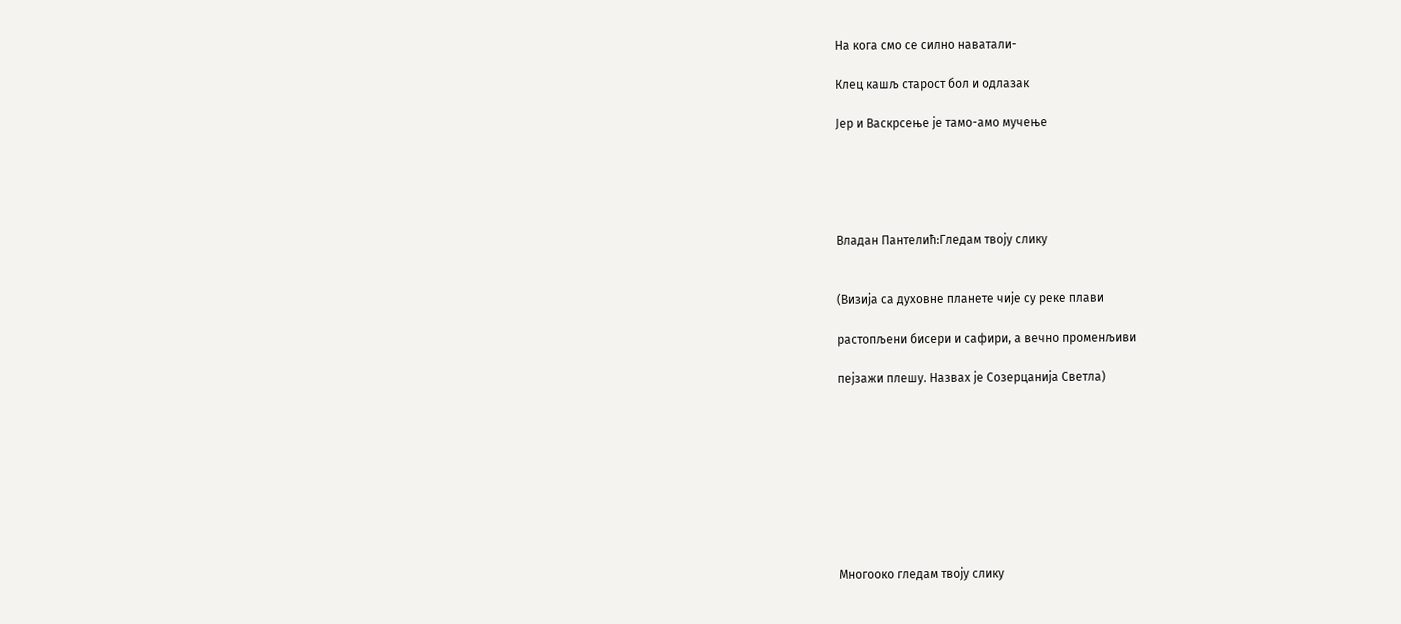На кога смо се силно наватали-

Клец кашљ старост бол и одлазак

Јер и Васкрсење је тамо-амо мучење





Владан Пантелић:Гледам твоју слику


(Визија са духовне планете чије су реке плави

растопљени бисери и сафири, а вечно променљиви

пејзажи плешу. Назвах је Созерцанија Светла)









Многооко гледам твоју слику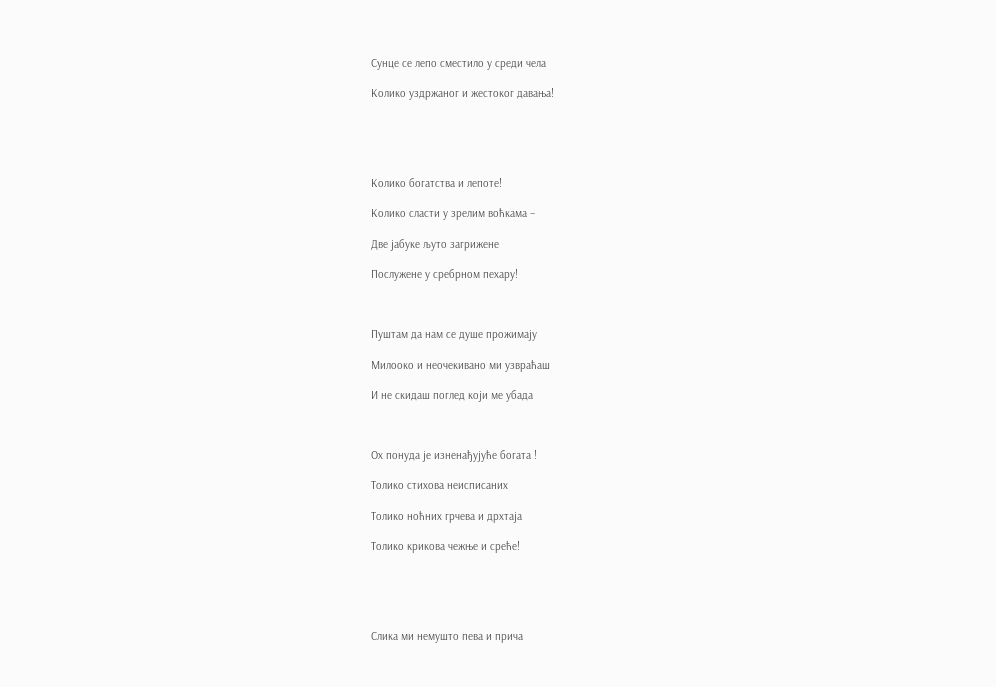Сунце се лепо сместило у среди чела

Колико уздржаног и жестоког давања!





Колико богатства и лепоте!

Колико сласти у зрелим воћкама –

Две јабуке љуто загрижене

Послужене у сребрном пехару!



Пуштам да нам се душе прожимају

Милооко и неочекивано ми узвраћаш

И не скидаш поглед који ме убада



Ох понуда је изненађујуће богата !

Толико стихова неисписаних

Толико ноћних грчева и дрхтаја

Толико крикова чежње и среће!





Слика ми немушто пева и прича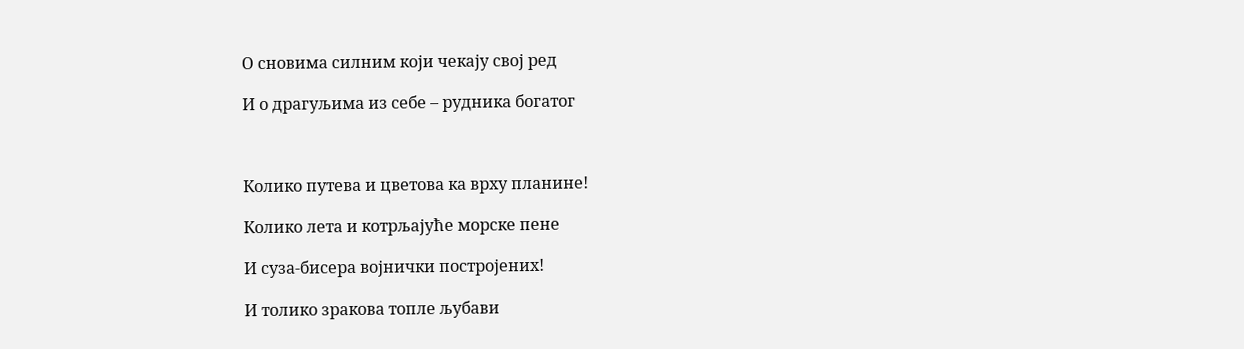О сновима силним који чекају свој ред

И о драгуљима из себе – рудника богатог



Колико путева и цветова ка врху планине!

Колико лета и котрљајуће морске пене

И суза-бисера војнички постројених!

И толико зракова топле љубави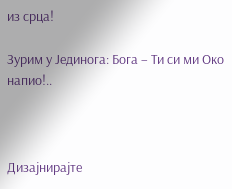из срца!

Зурим у Јединога: Бога – Ти си ми Око напио!..



Дизајнирајте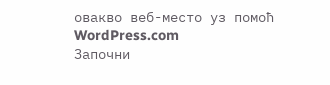овакво веб-место уз помоћ WordPress.com
Започни